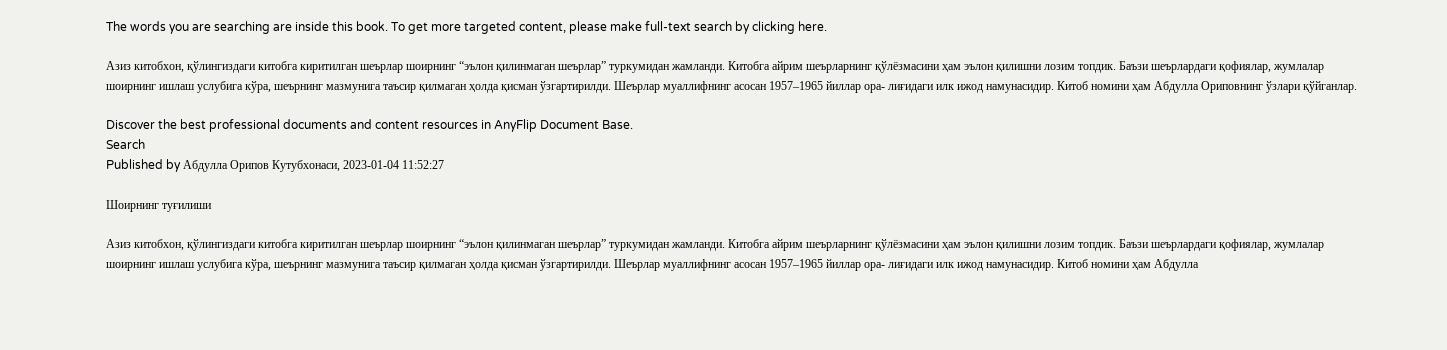The words you are searching are inside this book. To get more targeted content, please make full-text search by clicking here.

Азиз китобхон, қўлингиздаги китобга киритилган шеърлар шоирнинг “эълон қилинмаган шеърлар” туркумидан жамланди. Китобга айрим шеърларнинг қўлёзмасини ҳам эълон қилишни лозим топдик. Баъзи шеърлардаги қофиялар, жумлалар шоирнинг ишлаш услубига кўра, шеърнинг мазмунига таъсир қилмаган ҳолда қисман ўзгартирилди. Шеърлар муаллифнинг асосан 1957–1965 йиллар ора- лиғидаги илк ижод намунасидир. Китоб номини ҳам Абдулла Ориповнинг ўзлари қўйганлар.

Discover the best professional documents and content resources in AnyFlip Document Base.
Search
Published by Абдулла Орипов Кутубхонаси, 2023-01-04 11:52:27

Шоирнинг туғилиши

Азиз китобхон, қўлингиздаги китобга киритилган шеърлар шоирнинг “эълон қилинмаган шеърлар” туркумидан жамланди. Китобга айрим шеърларнинг қўлёзмасини ҳам эълон қилишни лозим топдик. Баъзи шеърлардаги қофиялар, жумлалар шоирнинг ишлаш услубига кўра, шеърнинг мазмунига таъсир қилмаган ҳолда қисман ўзгартирилди. Шеърлар муаллифнинг асосан 1957–1965 йиллар ора- лиғидаги илк ижод намунасидир. Китоб номини ҳам Абдулла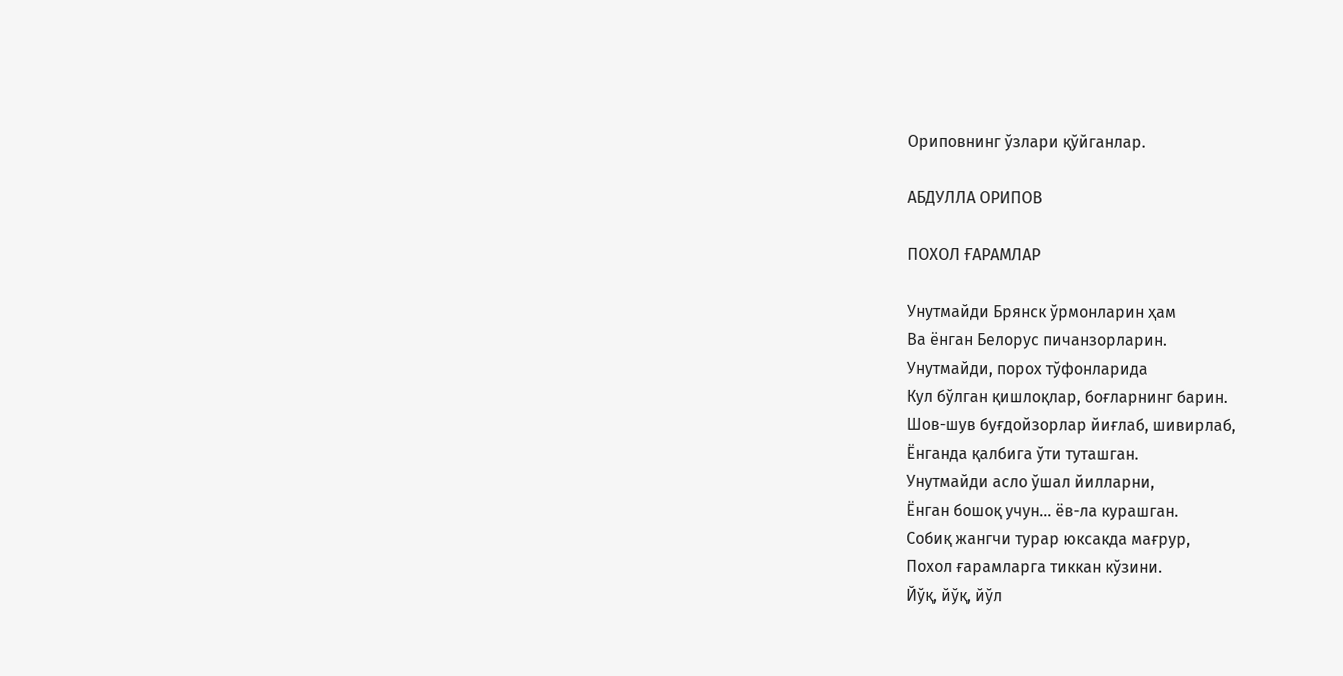Ориповнинг ўзлари қўйганлар.

АБДУЛЛА ОРИПОВ

ПОХОЛ ҒАРАМЛАР

Унутмайди Брянск ўрмонларин ҳам
Ва ёнган Белорус пичанзорларин.
Унутмайди, порох тўфонларида
Кул бўлган қишлоқлар, боғларнинг барин.
Шов-шув буғдойзорлар йиғлаб, шивирлаб,
Ёнганда қалбига ўти туташган.
Унутмайди асло ўшал йилларни,
Ёнган бошоқ учун... ёв-ла курашган.
Собиқ жангчи турар юксакда мағрур,
Похол ғарамларга тиккан кўзини.
Йўқ, йўқ, йўл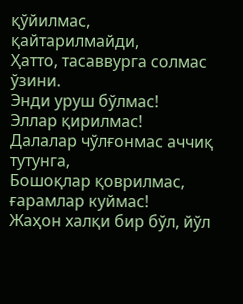қўйилмас, қайтарилмайди,
Ҳатто, тасаввурга солмас ўзини.
Энди уруш бўлмас!
Эллар қирилмас!
Далалар чўлғонмас аччиқ тутунга,
Бошоқлар қоврилмас, ғарамлар куймас!
Жаҳон халқи бир бўл, йўл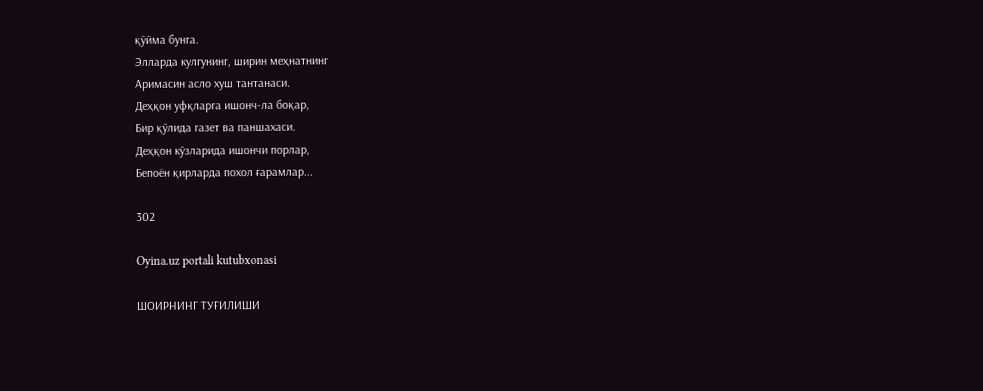қўйма бунга.
Элларда кулгунинг, ширин меҳнатнинг
Аримасин асло хуш тантанаси.
Деҳқон уфқларга ишонч-ла боқар,
Бир қўлида газет ва паншахаси.
Деҳқон кўзларида ишончи порлар,
Бепоён қирларда похол ғарамлар...

302

Oyina.uz portali kutubxonasi

ШОИРНИНГ ТУҒИЛИШИ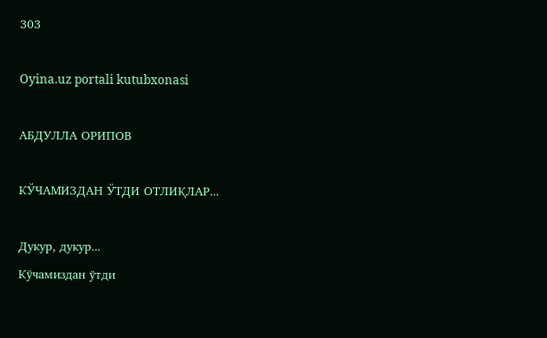303

Oyina.uz portali kutubxonasi

АБДУЛЛА ОРИПОВ

КЎЧАМИЗДАН ЎТДИ ОТЛИҚЛАР...

Дукур, дукур...
Кўчамиздан ўтди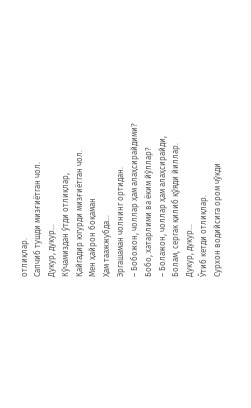отлиқлар.
Сапчиб тушди мизғиётган чол.
Дукур, дукур...
Кўчамиздан ўтди отлиқлар,
Қайгадир югурди мизғиётган чол.
Мен ҳайрон боқаман
Ҳам таажжубда...
Эргашаман чолнинг ортидан.
– Бобожон, чоллар ҳам алаҳсирайдими?
Бобо, хатарлими ва ёким йўллар?
– Болажон, чоллар ҳам алаҳсирайди,
Болам, сергак қилиб қўяди йиллар.
Дукур, дукур...
Ўтиб кетди отлиқлар.
Сурхон водийсига ором чўкди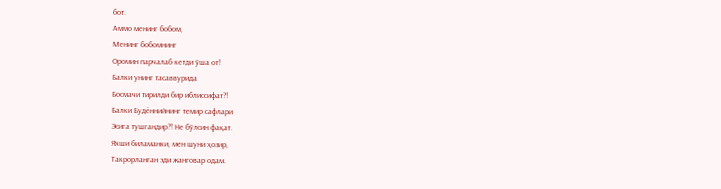бот.
Аммо менинг бобом,
Менинг бобомнинг
Оромин парчалаб кетди ўша от!
Балки унинг тасаввурида
Босмачи тирилди бир иблиссифат?!
Балки Будённийнинг темир сафлари
Эсига тушгандир?! Не бўлсин фақат.
Яхши биламанки, мен шуни ҳозир,
Такрорланган эди жанговар одам.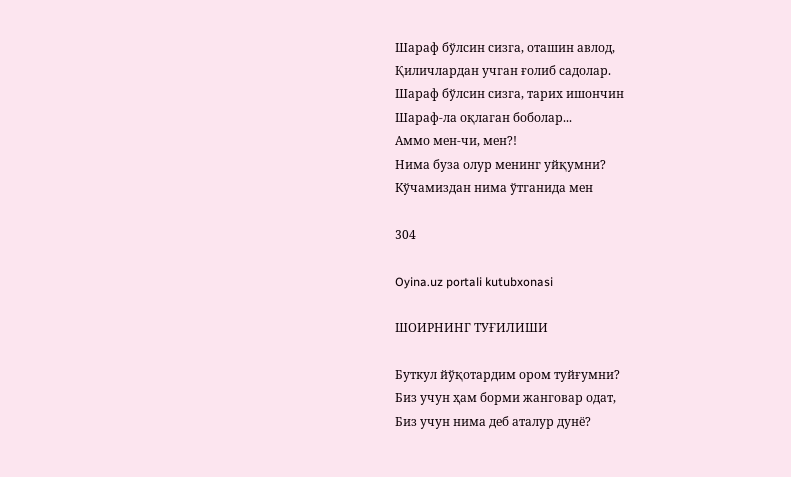Шараф бўлсин сизга, оташин авлод,
Қиличлардан учган ғолиб садолар.
Шараф бўлсин сизга, тарих ишончин
Шараф-ла оқлаган боболар...
Аммо мен-чи, мен?!
Нима буза олур менинг уйқумни?
Кўчамиздан нима ўтганида мен

304

Oyina.uz portali kutubxonasi

ШОИРНИНГ ТУҒИЛИШИ

Буткул йўқотардим ором туйғумни?
Биз учун ҳам борми жанговар одат,
Биз учун нима деб аталур дунё?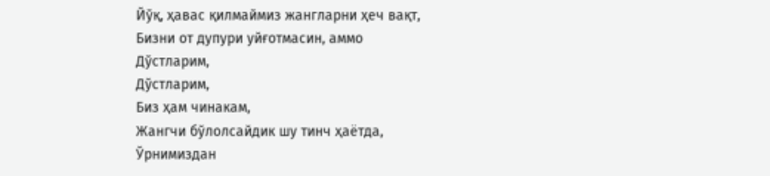Йўқ, ҳавас қилмаймиз жангларни ҳеч вақт,
Бизни от дупури уйғотмасин, аммо
Дўстларим,
Дўстларим,
Биз ҳам чинакам,
Жангчи бўлолсайдик шу тинч ҳаётда,
Ўрнимиздан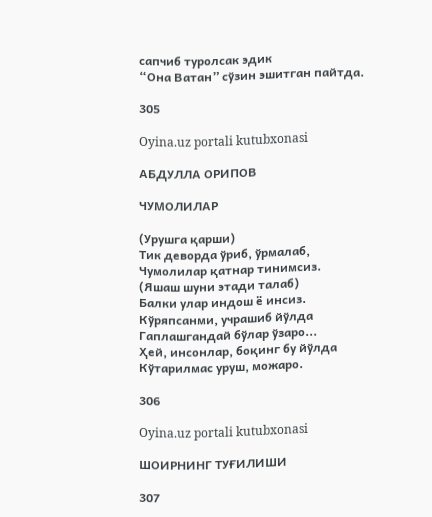сапчиб туролсак эдик
“Она Ватан” сўзин эшитган пайтда.

305

Oyina.uz portali kutubxonasi

АБДУЛЛА ОРИПОВ

ЧУМОЛИЛАР

(Урушга қарши)
Тик деворда ўриб, ўрмалаб,
Чумолилар қатнар тинимсиз.
(Яшаш шуни этади талаб)
Балки улар индош ё инсиз.
Кўряпсанми, учрашиб йўлда
Гаплашгандай бўлар ўзаро...
Ҳей, инсонлар, боқинг бу йўлда
Кўтарилмас уруш, можаро.

306

Oyina.uz portali kutubxonasi

ШОИРНИНГ ТУҒИЛИШИ

307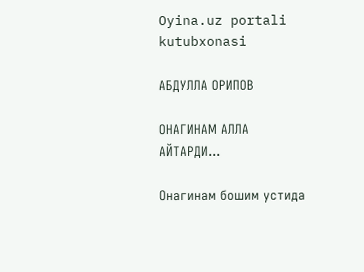Oyina.uz portali kutubxonasi

АБДУЛЛА ОРИПОВ

ОНАГИНАМ АЛЛА АЙТАРДИ...

Онагинам бошим устида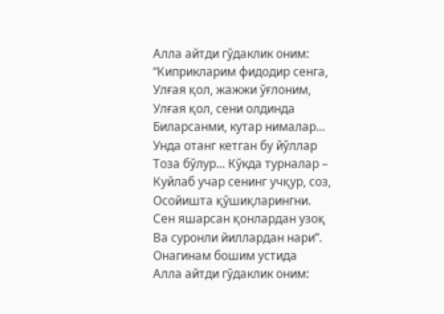Алла айтди гўдаклик оним:
“Киприкларим фидодир сенга,
Улғая қол, жажжи ўғлоним,
Улғая қол, сени олдинда
Биларсанми, кутар нималар...
Унда отанг кетган бу йўллар
Тоза бўлур... Кўкда турналар –
Куйлаб учар сенинг учқур, соз,
Осойишта қўшиқларингни.
Сен яшарсан қонлардан узоқ
Ва суронли йиллардан нари”.
Онагинам бошим устида
Алла айтди гўдаклик оним: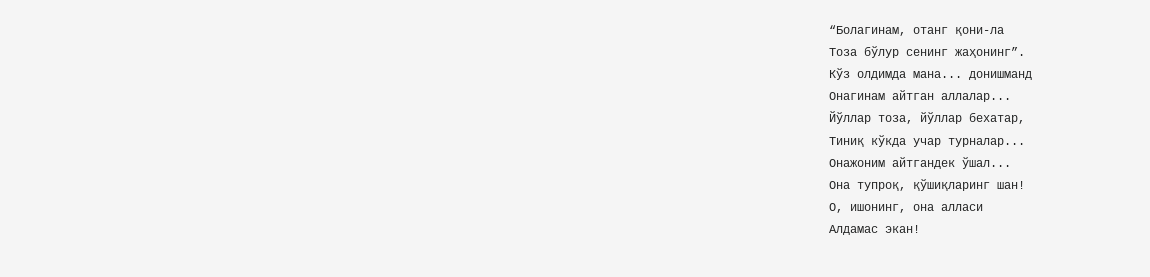“Болагинам, отанг қони-ла
Тоза бўлур сенинг жаҳонинг”.
Кўз олдимда мана... донишманд
Онагинам айтган аллалар...
Йўллар тоза, йўллар бехатар,
Тиниқ кўкда учар турналар...
Онажоним айтгандек ўшал...
Она тупроқ, қўшиқларинг шан!
О, ишонинг, она алласи
Алдамас экан!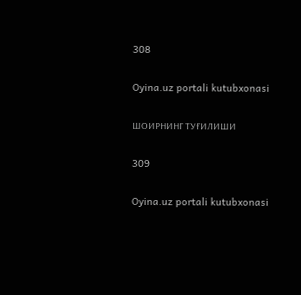308

Oyina.uz portali kutubxonasi

ШОИРНИНГ ТУҒИЛИШИ

309

Oyina.uz portali kutubxonasi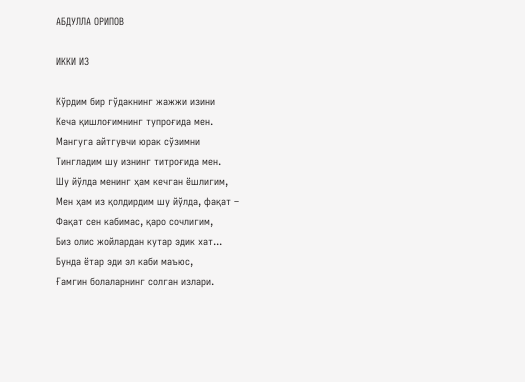АБДУЛЛА ОРИПОВ

ИККИ ИЗ

Кўрдим бир гўдакнинг жажжи изини
Кеча қишлоғимнинг тупроғида мен.
Мангуга айтгувчи юрак сўзимни
Тингладим шу изнинг титроғида мен.
Шу йўлда менинг ҳам кечган ёшлигим,
Мен ҳам из қолдирдим шу йўлда, фақат –
Фақат сен кабимас, қаро сочлигим,
Биз олис жойлардан кутар эдик хат...
Бунда ётар эди эл каби маъюс,
Ғамгин болаларнинг солган излари.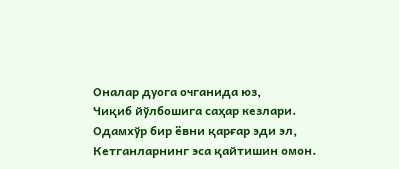Оналар дуога очганида юз,
Чиқиб йўлбошига саҳар кезлари.
Одамхўр бир ёвни қарғар эди эл,
Кетганларнинг эса қайтишин омон.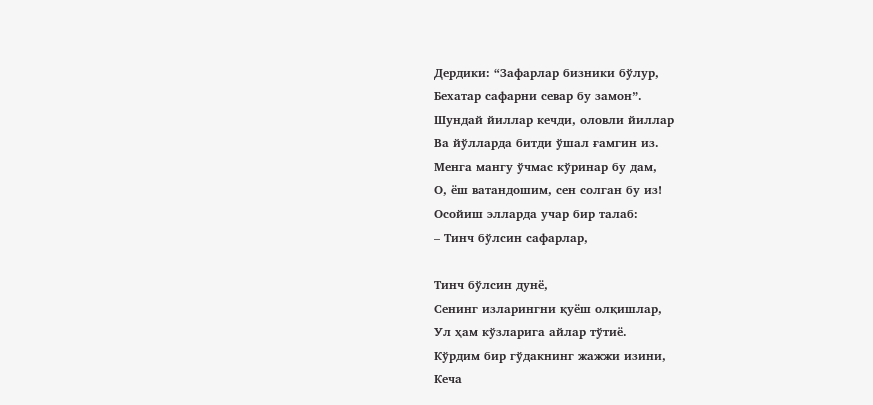Дердики: “Зафарлар бизники бўлур,
Бехатар сафарни севар бу замон”.
Шундай йиллар кечди, оловли йиллар
Ва йўлларда битди ўшал ғамгин из.
Менга мангу ўчмас кўринар бу дам,
О, ёш ватандошим, сен солган бу из!
Осойиш элларда учар бир талаб:
– Тинч бўлсин сафарлар,

Тинч бўлсин дунё,
Сенинг изларингни қуёш олқишлар,
Ул ҳам кўзларига айлар тўтиё.
Кўрдим бир гўдакнинг жажжи изини,
Кеча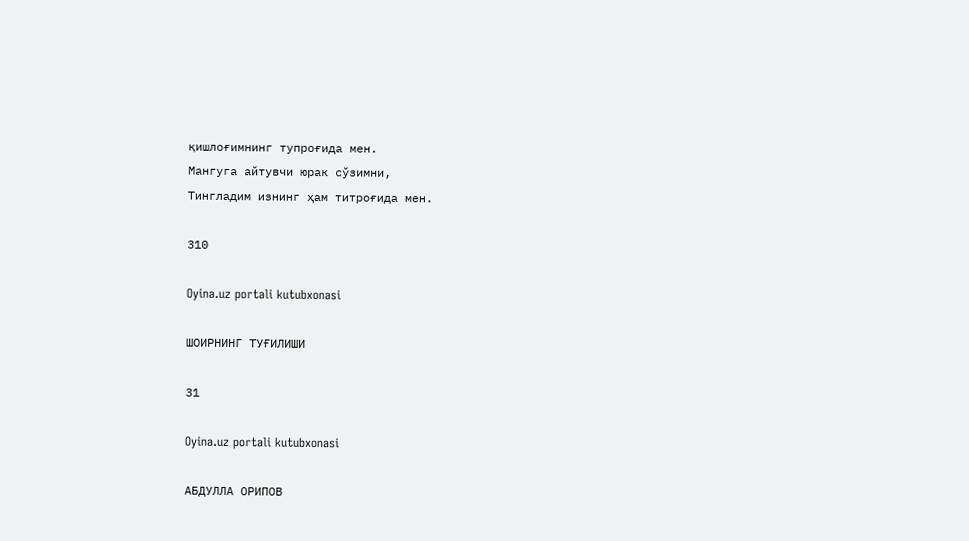қишлоғимнинг тупроғида мен.
Мангуга айтувчи юрак сўзимни,
Тингладим изнинг ҳам титроғида мен.

310

Oyina.uz portali kutubxonasi

ШОИРНИНГ ТУҒИЛИШИ

31

Oyina.uz portali kutubxonasi

АБДУЛЛА ОРИПОВ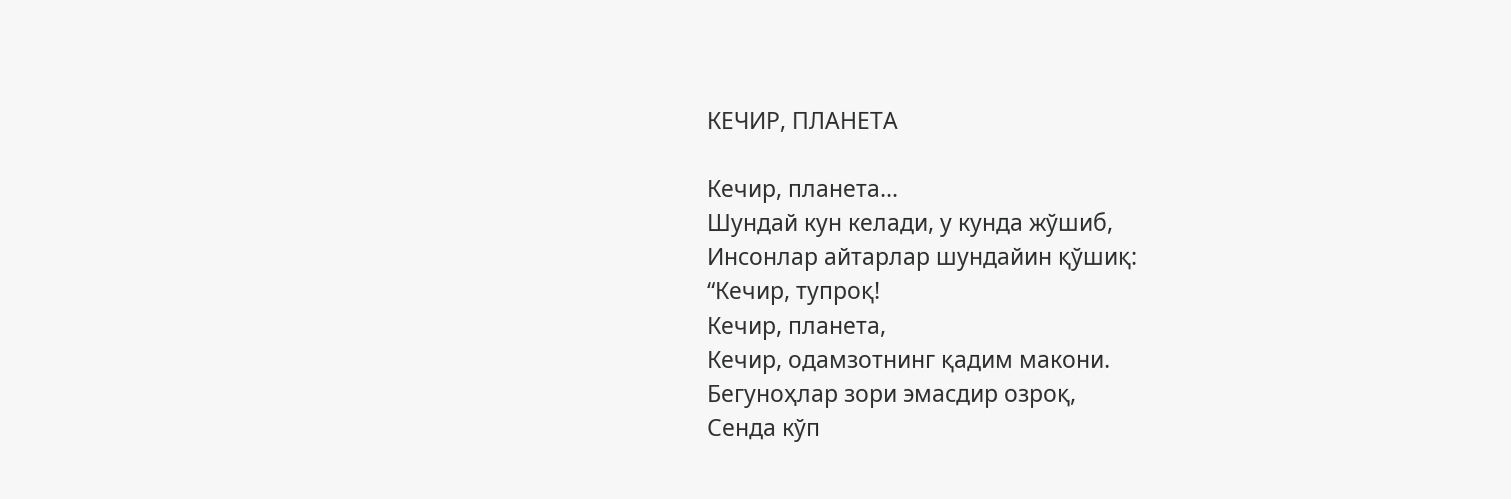КЕЧИР, ПЛАНЕТА

Кечир, планета...
Шундай кун келади, у кунда жўшиб,
Инсонлар айтарлар шундайин қўшиқ:
“Кечир, тупроқ!
Кечир, планета,
Кечир, одамзотнинг қадим макони.
Бегуноҳлар зори эмасдир озроқ,
Сенда кўп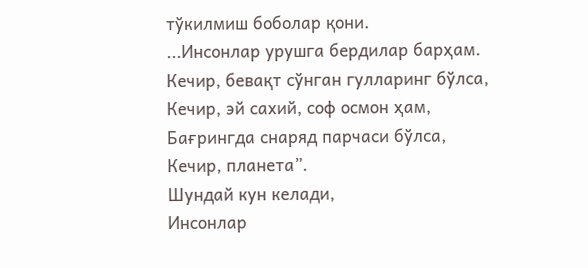тўкилмиш боболар қони.
...Инсонлар урушга бердилар барҳам.
Кечир, бевақт сўнган гулларинг бўлса,
Кечир, эй сахий, соф осмон ҳам,
Бағрингда снаряд парчаси бўлса,
Кечир, планета”.
Шундай кун келади,
Инсонлар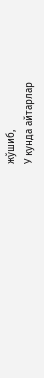жўшиб,
У кунда айтарлар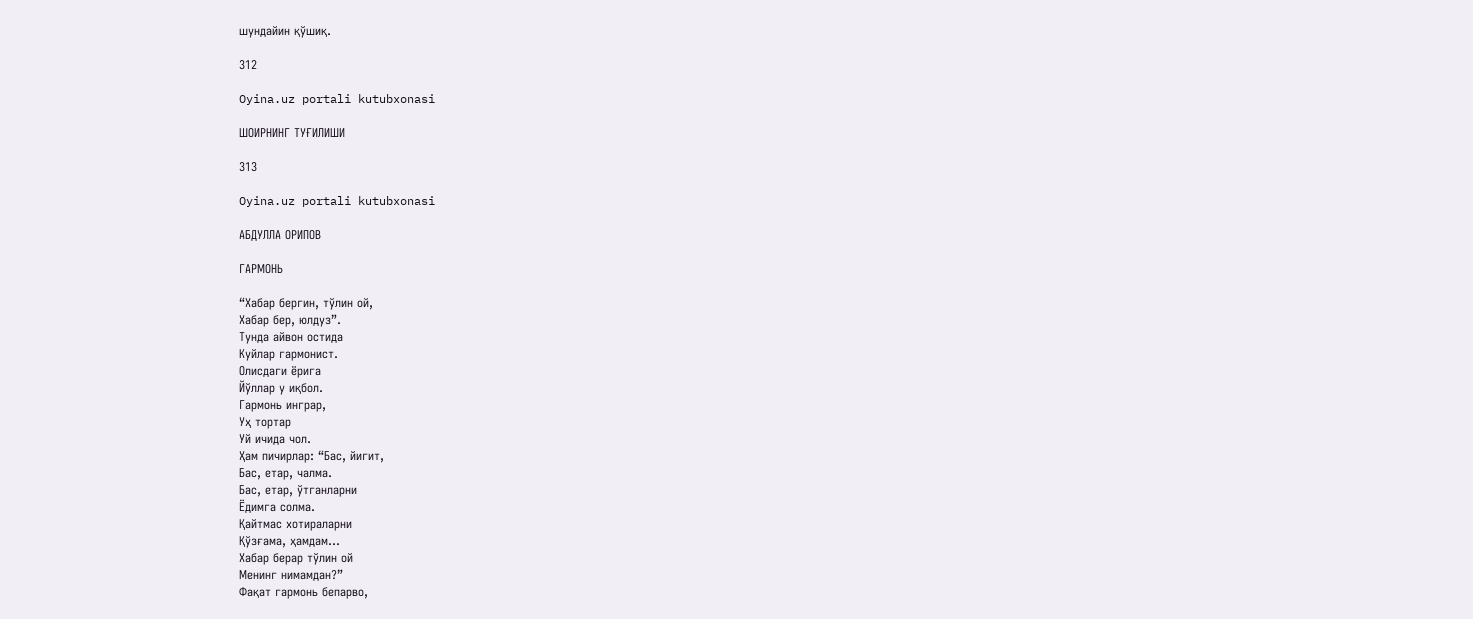шундайин қўшиқ.

312

Oyina.uz portali kutubxonasi

ШОИРНИНГ ТУҒИЛИШИ

313

Oyina.uz portali kutubxonasi

АБДУЛЛА ОРИПОВ

ГАРМОНЬ

“Хабар бергин, тўлин ой,
Хабар бер, юлдуз”.
Тунда айвон остида
Куйлар гармонист.
Олисдаги ёрига
Йўллар у иқбол.
Гармонь инграр,
Уҳ тортар
Уй ичида чол.
Ҳам пичирлар: “Бас, йигит,
Бас, етар, чалма.
Бас, етар, ўтганларни
Ёдимга солма.
Қайтмас хотираларни
Қўзғама, ҳамдам...
Хабар берар тўлин ой
Менинг нимамдан?”
Фақат гармонь бепарво,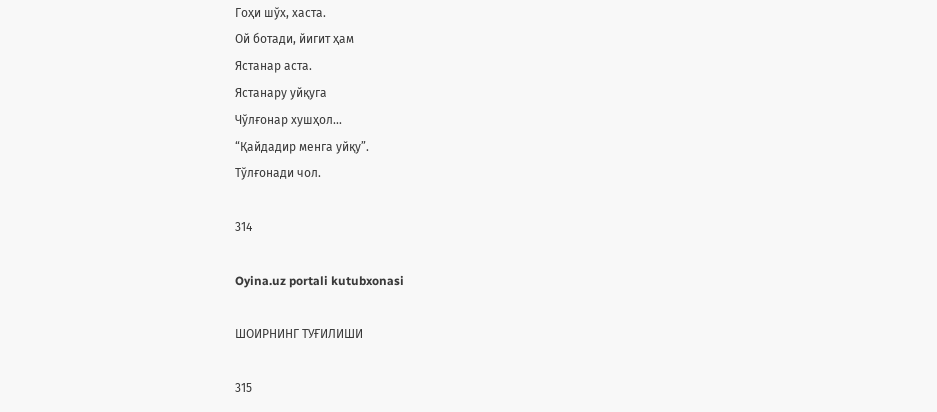Гоҳи шўх, хаста.
Ой ботади, йигит ҳам
Ястанар аста.
Ястанару уйқуга
Чўлғонар хушҳол...
“Қайдадир менга уйқу”.
Тўлғонади чол.

314

Oyina.uz portali kutubxonasi

ШОИРНИНГ ТУҒИЛИШИ

315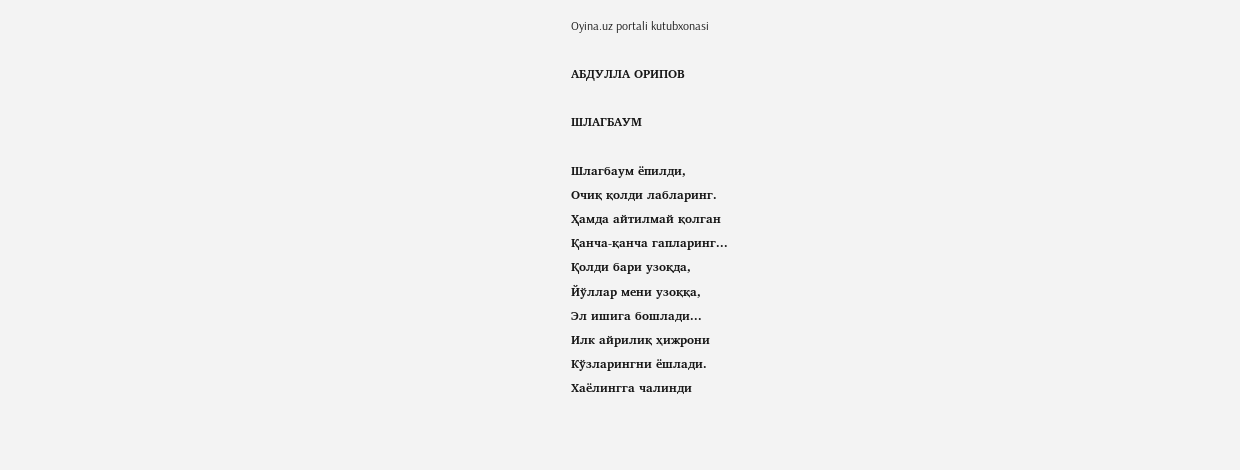Oyina.uz portali kutubxonasi

АБДУЛЛА ОРИПОВ

ШЛАГБАУМ

Шлагбаум ёпилди,
Очиқ қолди лабларинг.
Ҳамда айтилмай қолган
Қанча-қанча гапларинг...
Қолди бари узоқда,
Йўллар мени узоққа,
Эл ишига бошлади...
Илк айрилиқ ҳижрони
Кўзларингни ёшлади.
Хаёлингга чалинди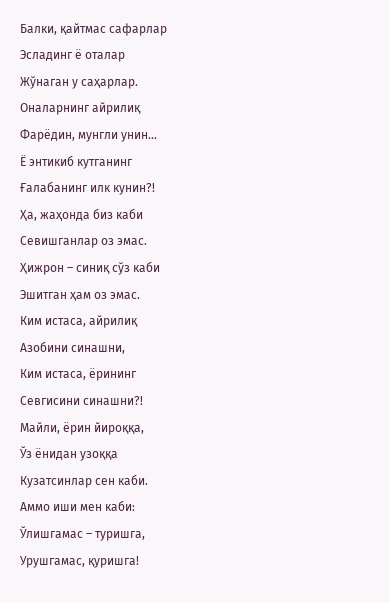Балки, қайтмас сафарлар
Эсладинг ё оталар
Жўнаган у саҳарлар.
Оналарнинг айрилиқ
Фарёдин, мунгли унин...
Ё энтикиб кутганинг
Ғалабанинг илк кунин?!
Ҳа, жаҳонда биз каби
Севишганлар оз эмас.
Ҳижрон – синиқ сўз каби
Эшитган ҳам оз эмас.
Ким истаса, айрилиқ
Азобини синашни,
Ким истаса, ёрининг
Севгисини синашни?!
Майли, ёрин йироққа,
Ўз ёнидан узоққа
Кузатсинлар сен каби.
Аммо иши мен каби:
Ўлишгамас – туришга,
Урушгамас, қуришга!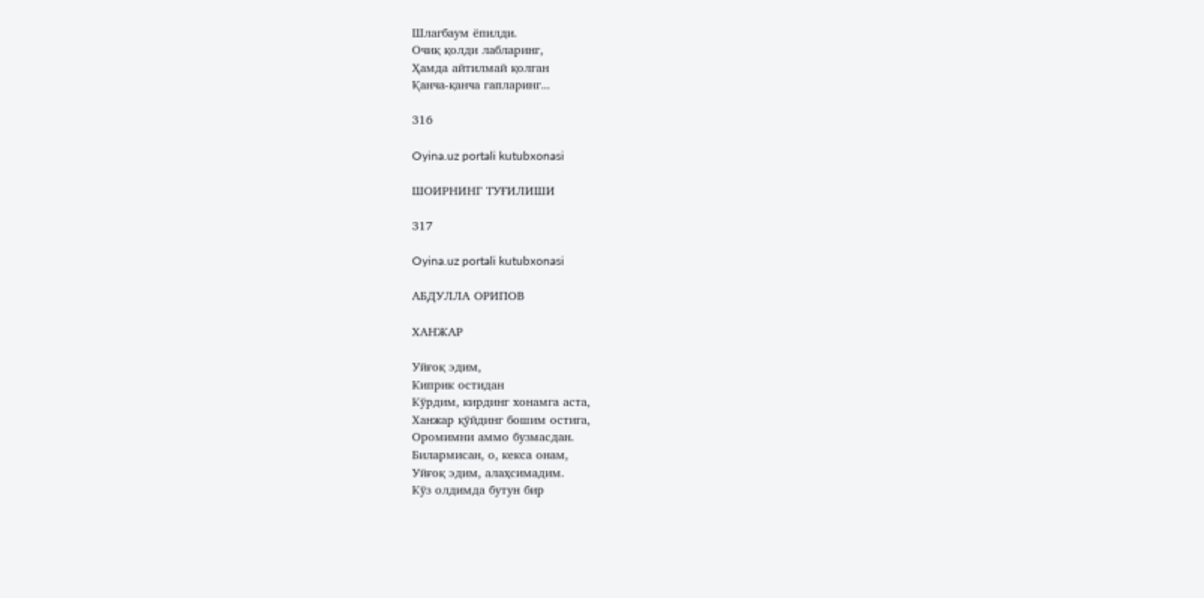Шлагбаум ёпилди.
Очиқ қолди лабларинг,
Ҳамда айтилмай қолган
Қанча-қанча гапларинг...

316

Oyina.uz portali kutubxonasi

ШОИРНИНГ ТУҒИЛИШИ

317

Oyina.uz portali kutubxonasi

АБДУЛЛА ОРИПОВ

ХАНЖАР

Уйғоқ эдим,
Киприк остидан
Кўрдим, кирдинг хонамга аста,
Ханжар қўйдинг бошим остига,
Оромимни аммо бузмасдан.
Билармисан, о, кекса онам,
Уйғоқ эдим, алаҳсимадим.
Кўз олдимда бутун бир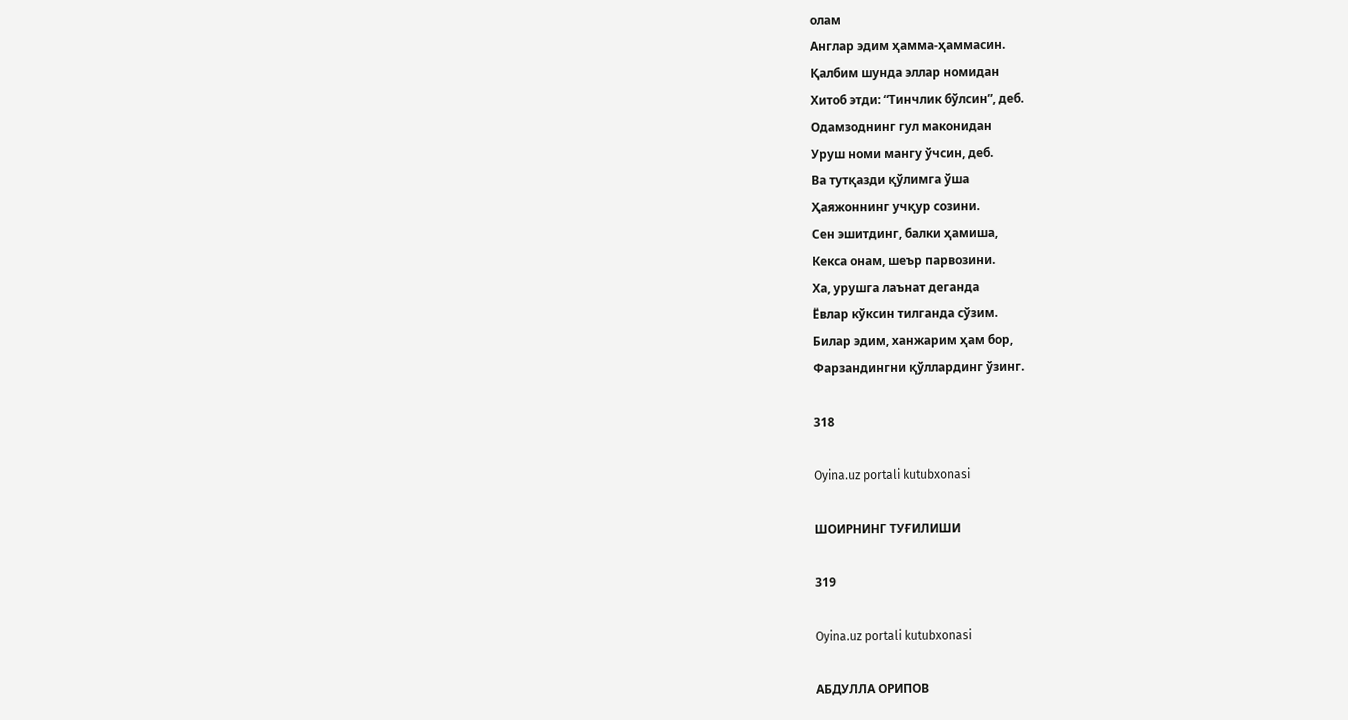олам
Англар эдим ҳамма-ҳаммасин.
Қалбим шунда эллар номидан
Хитоб этди: “Тинчлик бўлсин”, деб.
Одамзоднинг гул маконидан
Уруш номи мангу ўчсин, деб.
Ва тутқазди қўлимга ўша
Ҳаяжоннинг учқур созини.
Сен эшитдинг, балки ҳамиша,
Кекса онам, шеър парвозини.
Ха, урушга лаънат деганда
Ёвлар кўксин тилганда сўзим.
Билар эдим, ханжарим ҳам бор,
Фарзандингни қўллардинг ўзинг.

318

Oyina.uz portali kutubxonasi

ШОИРНИНГ ТУҒИЛИШИ

319

Oyina.uz portali kutubxonasi

АБДУЛЛА ОРИПОВ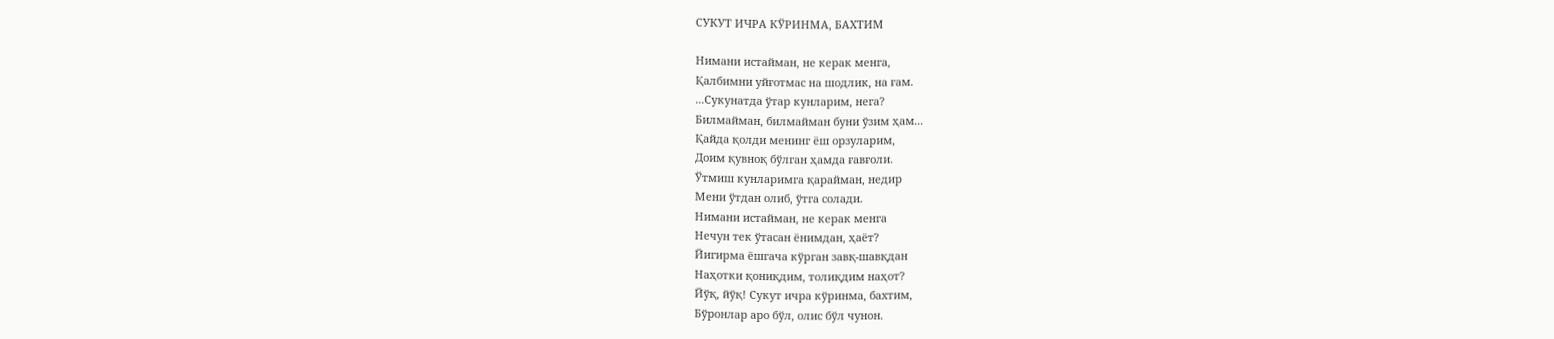СУКУТ ИЧРА КЎРИНМА, БАХТИМ

Нимани истайман, не керак менга,
Қалбимни уйғотмас на шодлик, на ғам.
...Сукунатда ўтар кунларим, нега?
Билмайман, билмайман буни ўзим ҳам...
Қайда қолди менинг ёш орзуларим,
Доим қувноқ бўлган ҳамда ғавғоли.
Ўтмиш кунларимга қарайман, недир
Мени ўтдан олиб, ўтга солади.
Нимани истайман, не керак менга
Нечун тек ўтасан ёнимдан, ҳаёт?
Йигирма ёшгача кўрган завқ-шавқдан
Наҳотки қониқдим, толиқдим наҳот?
Йўқ, йўқ! Сукут ичра кўринма, бахтим,
Бўронлар аро бўл, олис бўл чунон.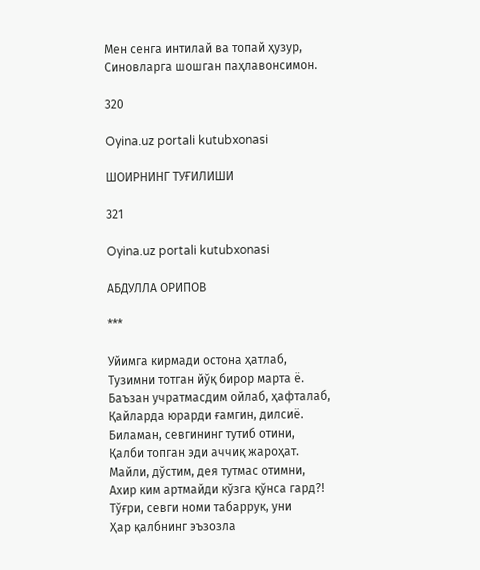Мен сенга интилай ва топай ҳузур,
Синовларга шошган паҳлавонсимон.

320

Oyina.uz portali kutubxonasi

ШОИРНИНГ ТУҒИЛИШИ

321

Oyina.uz portali kutubxonasi

АБДУЛЛА ОРИПОВ

***

Уйимга кирмади остона ҳатлаб,
Тузимни тотган йўқ бирор марта ё.
Баъзан учратмасдим ойлаб, ҳафталаб,
Қайларда юрарди ғамгин, дилсиё.
Биламан, севгининг тутиб отини,
Қалби топган эди аччиқ жароҳат.
Майли, дўстим, дея тутмас отимни,
Ахир ким артмайди кўзга қўнса гард?!
Тўғри, севги номи табаррук, уни
Ҳар қалбнинг эъзозла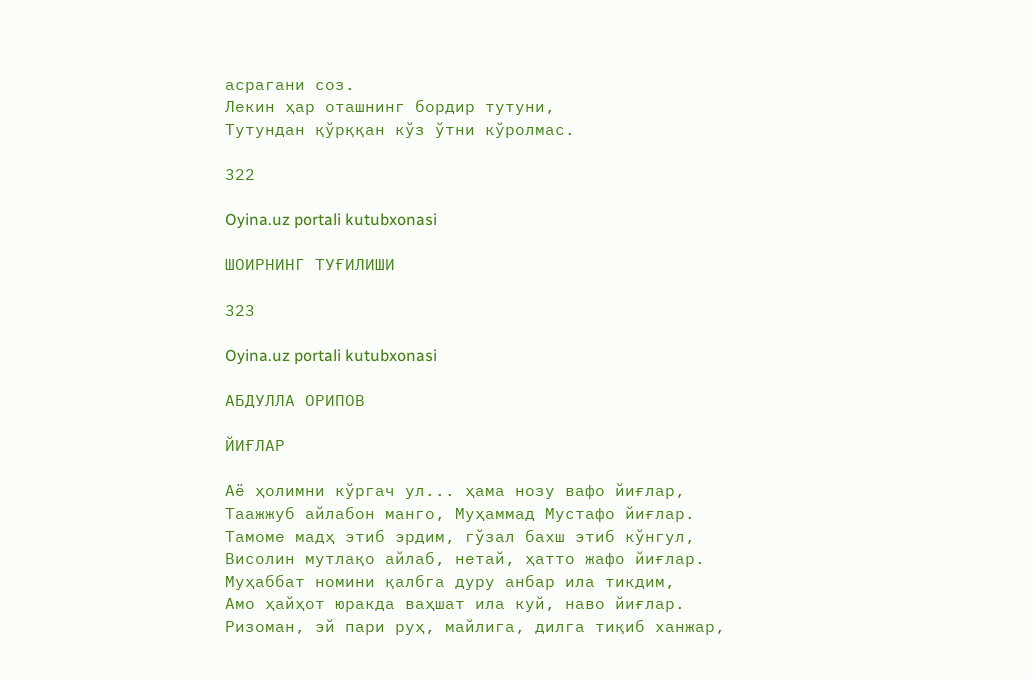асрагани соз.
Лекин ҳар оташнинг бордир тутуни,
Тутундан қўрққан кўз ўтни кўролмас.

322

Oyina.uz portali kutubxonasi

ШОИРНИНГ ТУҒИЛИШИ

323

Oyina.uz portali kutubxonasi

АБДУЛЛА ОРИПОВ

ЙИҒЛАР

Аё ҳолимни кўргач ул... ҳама нозу вафо йиғлар,
Таажжуб айлабон манго, Муҳаммад Мустафо йиғлар.
Тамоме мадҳ этиб эрдим, гўзал бахш этиб кўнгул,
Висолин мутлақо айлаб, нетай, ҳатто жафо йиғлар.
Муҳаббат номини қалбга дуру анбар ила тикдим,
Амо ҳайҳот юракда ваҳшат ила куй, наво йиғлар.
Ризоман, эй пари руҳ, майлига, дилга тиқиб ханжар,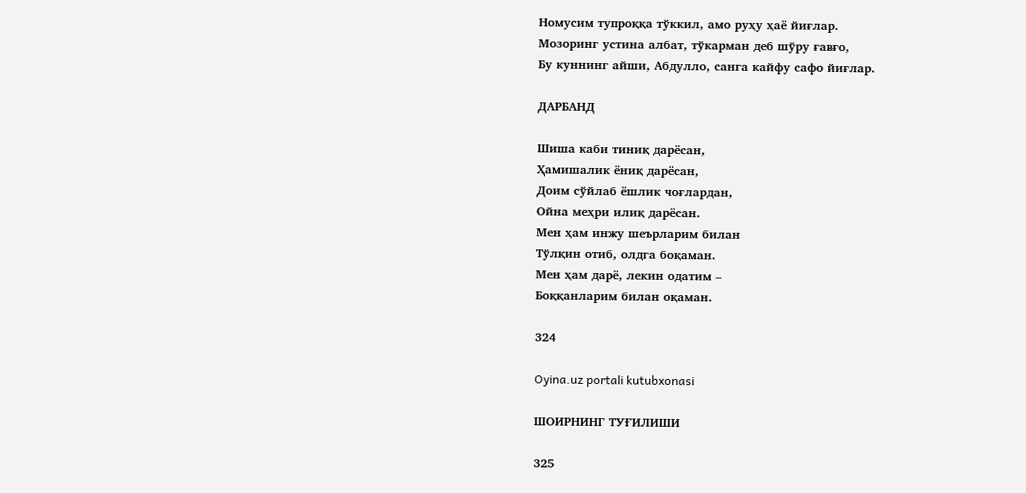Номусим тупроққа тўккил, амо руҳу ҳаё йиғлар.
Мозоринг устина албат, тўкарман деб шўру ғавғо,
Бу куннинг айши, Абдулло, санга кайфу сафо йиғлар.

ДАРБАНД

Шиша каби тиниқ дарёсан,
Ҳамишалик ёниқ дарёсан,
Доим сўйлаб ёшлик чоғлардан,
Ойна меҳри илиқ дарёсан.
Мен ҳам инжу шеърларим билан
Тўлқин отиб, олдга боқаман.
Мен ҳам дарё, лекин одатим –
Боққанларим билан оқаман.

324

Oyina.uz portali kutubxonasi

ШОИРНИНГ ТУҒИЛИШИ

325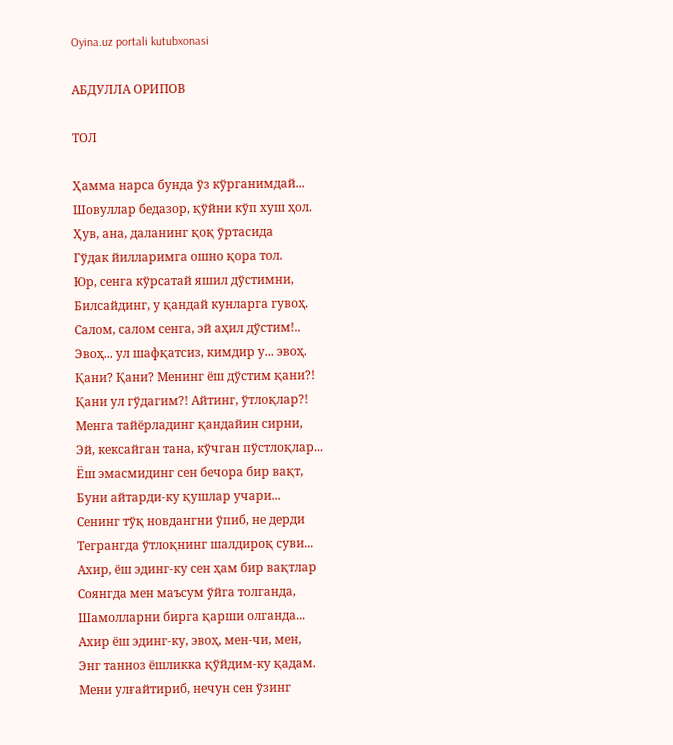Oyina.uz portali kutubxonasi

АБДУЛЛА ОРИПОВ

ТОЛ

Ҳамма нарса бунда ўз кўрганимдай...
Шовуллар бедазор, қўйни кўп хуш ҳол.
Ҳув, ана, даланинг қоқ ўртасида
Гўдак йилларимга ошно қора тол.
Юр, сенга кўрсатай яшил дўстимни,
Билсайдинг, у қандай кунларга гувоҳ.
Салом, салом сенга, эй аҳил дўстим!..
Эвоҳ... ул шафқатсиз, кимдир у... эвоҳ.
Қани? Қани? Менинг ёш дўстим қани?!
Қани ул гўдагим?! Айтинг, ўтлоқлар?!
Менга тайёрладинг қандайин сирни,
Эй, кексайган тана, кўчган пўстлоқлар...
Ёш эмасмидинг сен бечора бир вақт,
Буни айтарди-ку қушлар учари...
Сенинг тўқ новдангни ўпиб, не дерди
Тегрангда ўтлоқнинг шалдироқ суви...
Ахир, ёш эдинг-ку сен ҳам бир вақтлар
Соянгда мен маъсум ўйга толганда,
Шамолларни бирга қарши олганда...
Ахир ёш эдинг-ку, эвоҳ, мен-чи, мен,
Энг танноз ёшликка қўйдим-ку қадам.
Мени улғайтириб, нечун сен ўзинг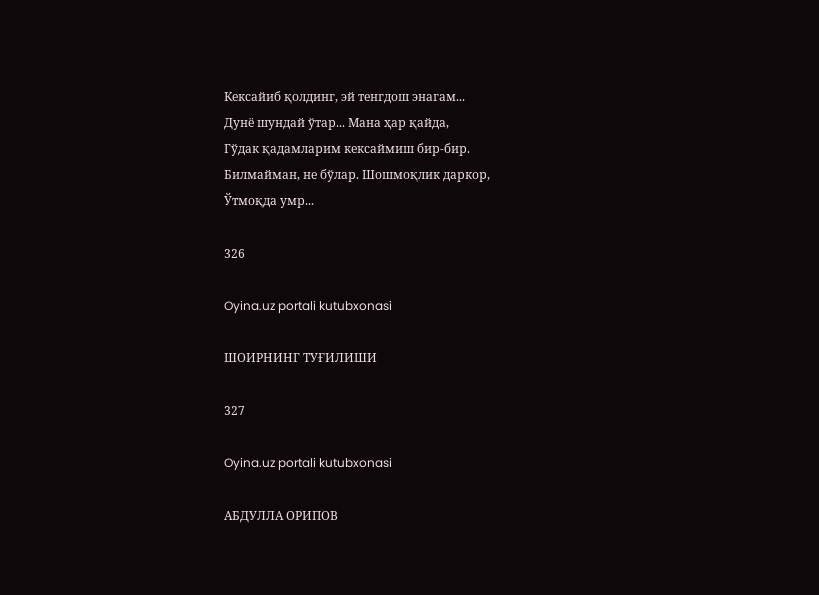Кексайиб қолдинг, эй тенгдош энагам...
Дунё шундай ўтар... Мана ҳар қайда,
Гўдак қадамларим кексаймиш бир-бир.
Билмайман, не бўлар. Шошмоқлик даркор,
Ўтмоқда умр...

326

Oyina.uz portali kutubxonasi

ШОИРНИНГ ТУҒИЛИШИ

327

Oyina.uz portali kutubxonasi

АБДУЛЛА ОРИПОВ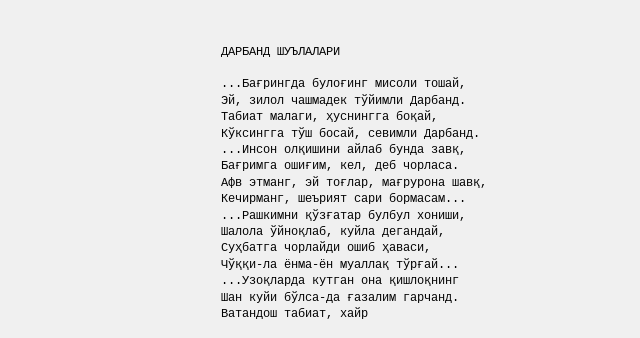ДАРБАНД ШУЪЛАЛАРИ

...Бағрингда булоғинг мисоли тошай,
Эй, зилол чашмадек тўйимли Дарбанд.
Табиат малаги, ҳуснингга боқай,
Кўксингга тўш босай, севимли Дарбанд.
...Инсон олқишини айлаб бунда завқ,
Бағримга ошиғим, кел, деб чорласа.
Афв этманг, эй тоғлар, мағрурона шавқ,
Кечирманг, шеърият сари бормасам...
...Рашкимни қўзғатар булбул хониши,
Шалола ўйноқлаб, куйла дегандай,
Суҳбатга чорлайди ошиб ҳаваси,
Чўққи-ла ёнма-ён муаллақ тўрғай...
...Узоқларда кутган она қишлоқнинг
Шан куйи бўлса-да ғазалим гарчанд.
Ватандош табиат, хайр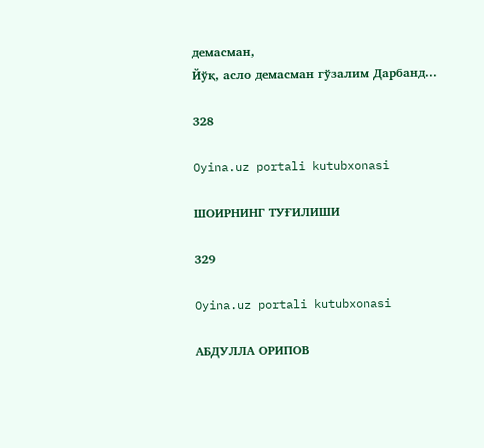демасман,
Йўқ, асло демасман гўзалим Дарбанд...

328

Oyina.uz portali kutubxonasi

ШОИРНИНГ ТУҒИЛИШИ

329

Oyina.uz portali kutubxonasi

АБДУЛЛА ОРИПОВ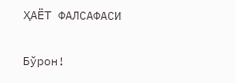ҲАЁТ ФАЛСАФАСИ

Бўрон!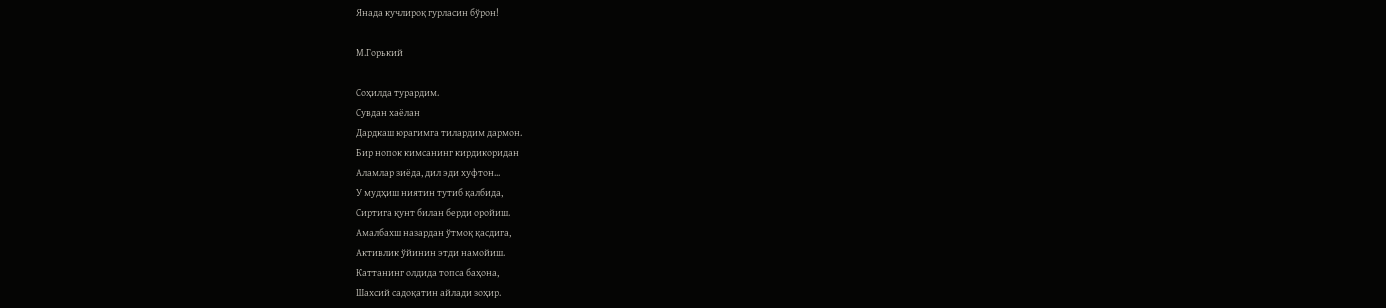Янада кучлироқ гурласин бўрон!

М.Горький

Соҳилда турардим.
Сувдан хаёлан
Дардкаш юрагимга тилардим дармон.
Бир нопок кимсанинг кирдикоридан
Аламлар зиёда, дил эди хуфтон...
У мудҳиш ниятин тутиб қалбида,
Сиртига қунт билан берди оройиш.
Амалбахш назардан ўтмоқ қасдига,
Активлик ўйинин этди намойиш.
Каттанинг олдида топса баҳона,
Шахсий садоқатин айлади зоҳир.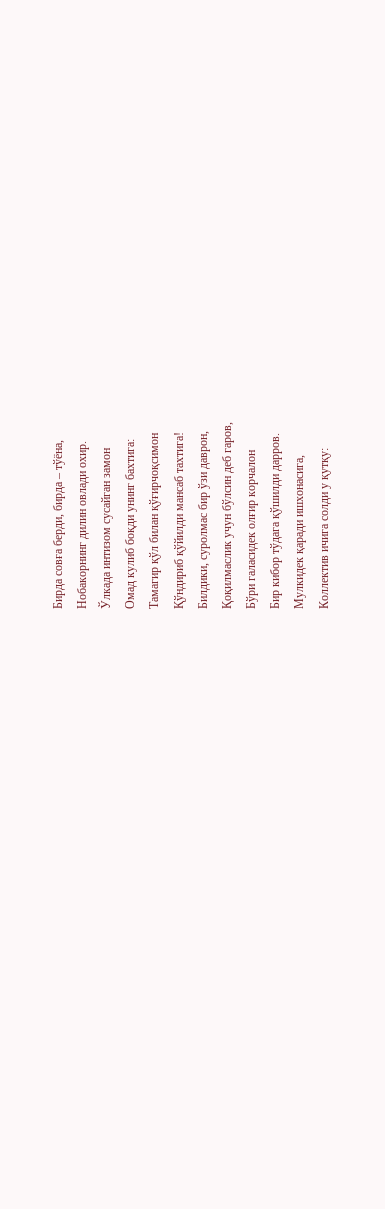Бирда совға берди, бирда – тўёна,
Нобакорнинг дилин овлади охир.
Ўлкада интизом сусайган замон
Омад кулиб боқди унинг бахтига:
Тамагир қўл билан қўғирчоқсимон
Қўндириб қўйилди мансаб тахтига!
Билдики, суролмас бир ўзи даврон,
Қоқилмаслик учун бўлсин деб гаров,
Бўри галасидек олғир корчалон
Бир кибор тўдага қўшилди дарров.
Мулкидек қаради ишхонасига,
Коллектив ичига солди у қутқу: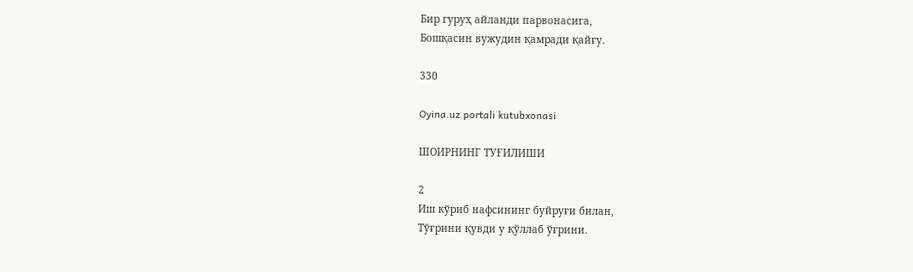Бир гуруҳ айланди парвонасига,
Бошқасин вужудин қамради қайғу.

330

Oyina.uz portali kutubxonasi

ШОИРНИНГ ТУҒИЛИШИ

2
Иш кўриб нафсининг буйруғи билан,
Тўғрини қувди у қўллаб ўғрини.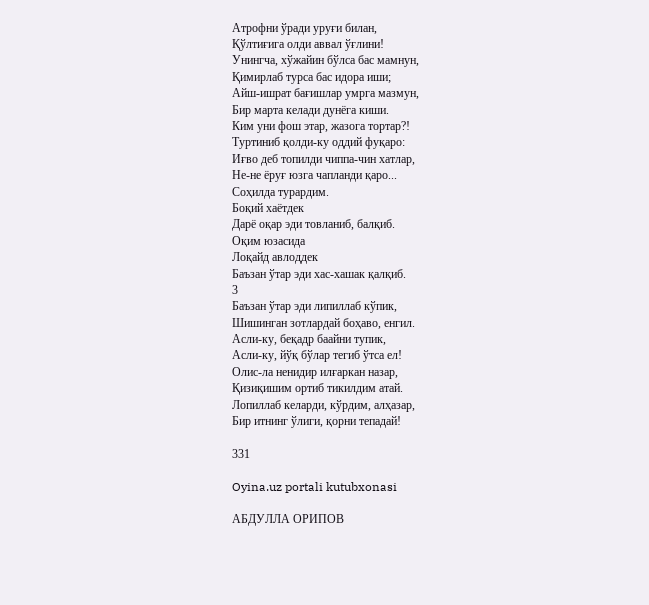Атрофни ўради уруғи билан,
Қўлтиғига олди аввал ўғлини!
Унингча, хўжайин бўлса бас мамнун,
Қимирлаб турса бас идора иши;
Айш-ишрат бағишлар умрга мазмун,
Бир марта келади дунёга киши.
Ким уни фош этар, жазога тортар?!
Туртиниб қолди-ку оддий фуқаро:
Иғво деб топилди чиппа-чин хатлар,
Не-не ёруғ юзга чапланди қаро...
Соҳилда турардим.
Боқий хаётдек
Дарё оқар эди товланиб, балқиб.
Оқим юзасида
Лоқайд авлоддек
Баъзан ўтар эди хас-хашак қалқиб.
3
Баъзан ўтар эди липиллаб кўпик,
Шишинган зотлардай боҳаво, енгил.
Асли-ку, беқадр баайни тупик,
Асли-ку, йўқ бўлар тегиб ўтса ел!
Олис-ла ненидир илғаркан назар,
Қизиқишим ортиб тикилдим атай.
Лопиллаб келарди, кўрдим, алҳазар,
Бир итнинг ўлиги, қорни тепадай!

331

Oyina.uz portali kutubxonasi

АБДУЛЛА ОРИПОВ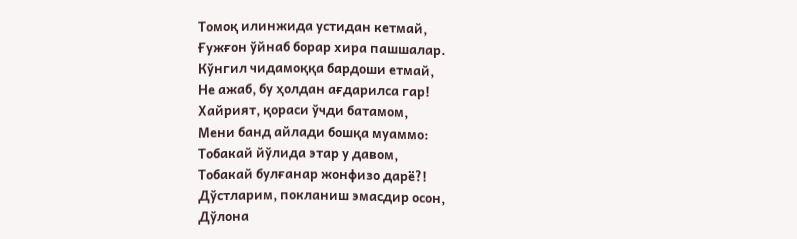Томоқ илинжида устидан кетмай,
Ғужғон ўйнаб борар хира пашшалар.
Кўнгил чидамоққа бардоши етмай,
Не ажаб, бу ҳолдан ағдарилса гар!
Хайрият, қораси ўчди батамом,
Мени банд айлади бошқа муаммо:
Тобакай йўлида этар у давом,
Тобакай булғанар жонфизо дарё?!
Дўстларим, покланиш эмасдир осон,
Дўлона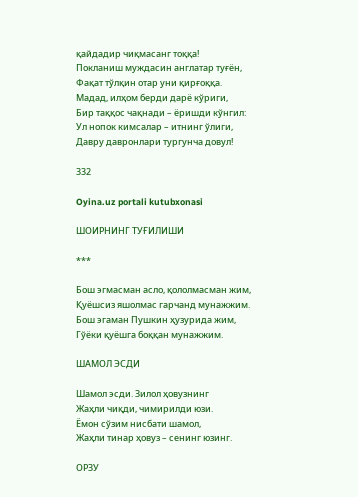қайдадир чиқмасанг тоққа!
Покланиш муждасин англатар туғён,
Фақат тўлқин отар уни қирғоққа.
Мадад, илҳом берди дарё кўриги,
Бир таққос чақнади – ёришди кўнгил:
Ул нопок кимсалар – итнинг ўлиги,
Давру давронлари тургунча довул!

332

Oyina.uz portali kutubxonasi

ШОИРНИНГ ТУҒИЛИШИ

***

Бош эгмасман асло, қололмасман жим,
Қуёшсиз яшолмас гарчанд мунажжим.
Бош эгаман Пушкин ҳузурида жим,
Гўёки қуёшга боққан мунажжим.

ШАМОЛ ЭСДИ

Шамол эсди. Зилол ҳовузнинг
Жаҳли чиқди, чимирилди юзи.
Ёмон сўзим нисбати шамол,
Жаҳли тинар ҳовуз – сенинг юзинг.

ОРЗУ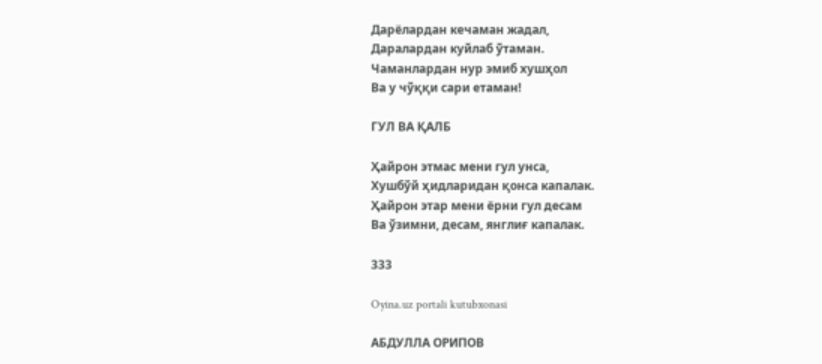Дарёлардан кечаман жадал,
Даралардан куйлаб ўтаман.
Чаманлардан нур эмиб хушҳол
Ва у чўққи сари етаман!

ГУЛ ВА ҚАЛБ

Ҳайрон этмас мени гул унса,
Хушбўй ҳидларидан қонса капалак.
Ҳайрон этар мени ёрни гул десам
Ва ўзимни, десам, янглиғ капалак.

333

Oyina.uz portali kutubxonasi

АБДУЛЛА ОРИПОВ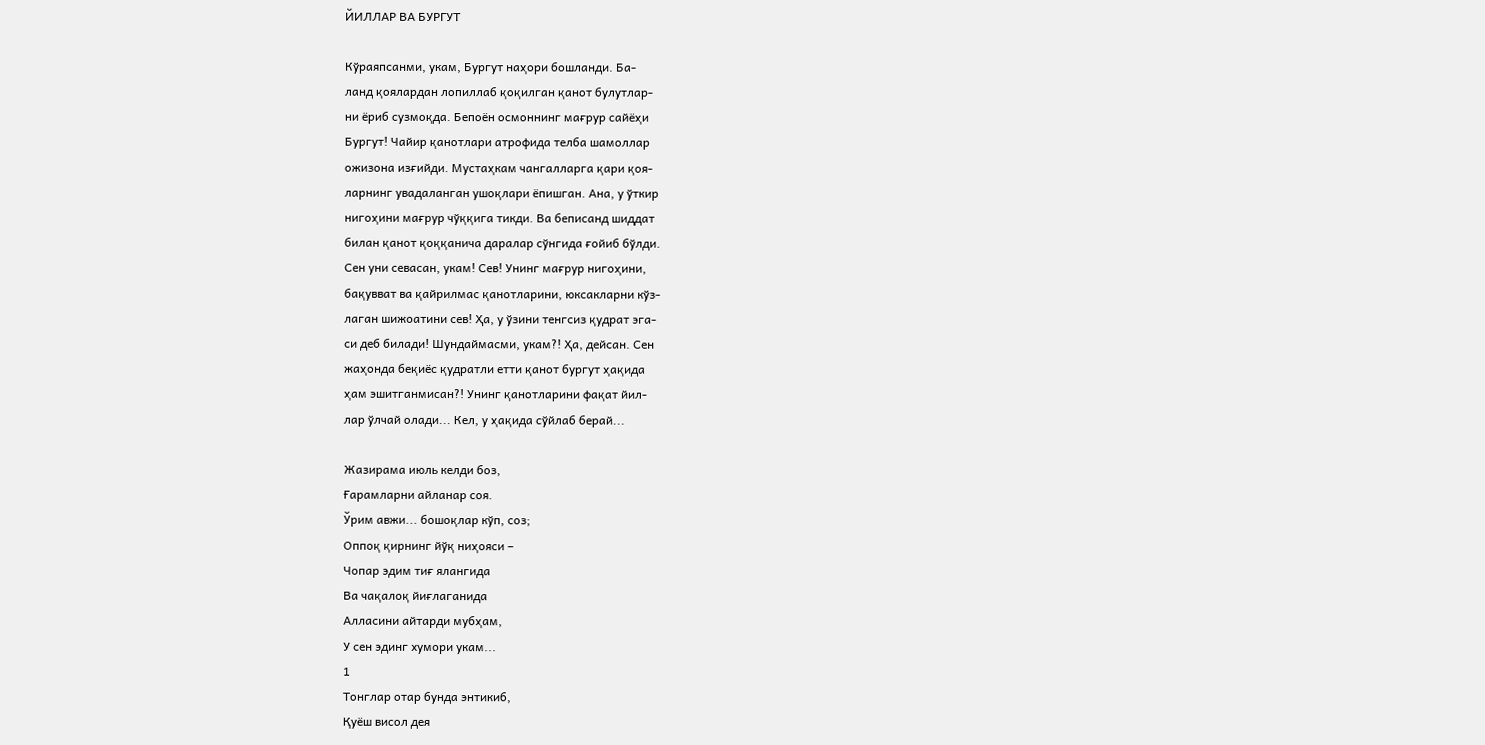ЙИЛЛАР ВА БУРГУТ

Кўраяпсанми, укам, Бургут наҳори бошланди. Ба-
ланд қоялардан лопиллаб қоқилган қанот булутлар-
ни ёриб сузмоқда. Бепоён осмоннинг мағрур сайёҳи
Бургут! Чайир қанотлари атрофида телба шамоллар
ожизона изғийди. Мустаҳкам чангалларга қари қоя-
ларнинг увадаланган ушоқлари ёпишган. Ана, у ўткир
нигоҳини мағрур чўққига тикди. Ва беписанд шиддат
билан қанот қоққанича даралар сўнгида ғойиб бўлди.
Сен уни севасан, укам! Сев! Унинг мағрур нигоҳини,
бақувват ва қайрилмас қанотларини, юксакларни кўз-
лаган шижоатини сев! Ҳа, у ўзини тенгсиз қудрат эга-
си деб билади! Шундаймасми, укам?! Ҳа, дейсан. Сен
жаҳонда беқиёс қудратли етти қанот бургут ҳақида
ҳам эшитганмисан?! Унинг қанотларини фақат йил-
лар ўлчай олади... Кел, у ҳақида сўйлаб берай...

Жазирама июль келди боз,
Ғарамларни айланар соя.
Ўрим авжи... бошоқлар кўп, соз;
Оппоқ қирнинг йўқ ниҳояси –
Чопар эдим тиғ ялангида
Ва чақалоқ йиғлаганида
Алласини айтарди мубҳам,
У сен эдинг хумори укам...
1
Тонглар отар бунда энтикиб,
Қуёш висол дея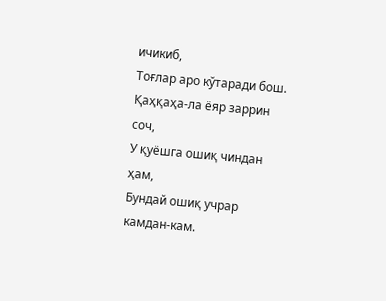ичикиб,
Тоғлар аро кўтаради бош.
Қаҳқаҳа-ла ёяр заррин соч,
У қуёшга ошиқ чиндан ҳам,
Бундай ошиқ учрар камдан-кам.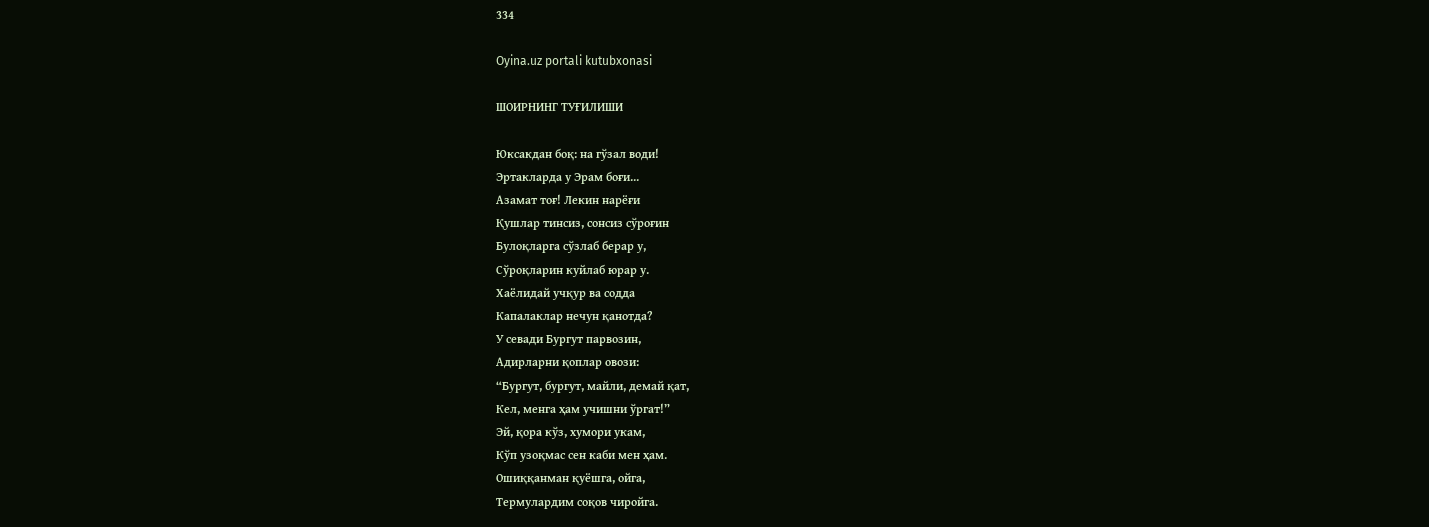334

Oyina.uz portali kutubxonasi

ШОИРНИНГ ТУҒИЛИШИ

Юксакдан боқ: на гўзал води!
Эртакларда у Эрам боғи...
Азамат тоғ! Лекин нарёғи
Қушлар тинсиз, сонсиз сўроғин
Булоқларга сўзлаб берар у,
Сўроқларин куйлаб юрар у.
Хаёлидай учқур ва содда
Капалаклар нечун қанотда?
У севади Бургут парвозин,
Адирларни қоплар овози:
“Бургут, бургут, майли, демай қат,
Кел, менга ҳам учишни ўргат!”
Эй, қора кўз, хумори укам,
Кўп узоқмас сен каби мен ҳам.
Ошиққанман қуёшга, ойга,
Термулардим соқов чиройга.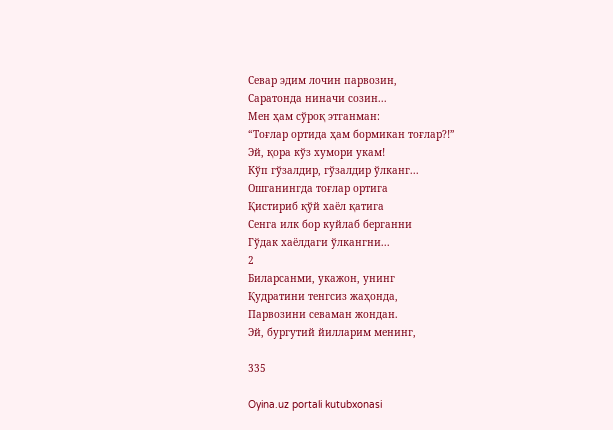Севар эдим лочин парвозин,
Саратонда ниначи созин...
Мен ҳам сўроқ этганман:
“Тоғлар ортида ҳам бормикан тоғлар?!”
Эй, қора кўз хумори укам!
Кўп гўзалдир, гўзалдир ўлканг...
Ошганингда тоғлар ортига
Қистириб қўй хаёл қатига
Сенга илк бор куйлаб берганни
Гўдак хаёлдаги ўлкангни...
2
Биларсанми, укажон, унинг
Қудратини тенгсиз жаҳонда,
Парвозини севаман жондан.
Эй, бургутий йилларим менинг,

335

Oyina.uz portali kutubxonasi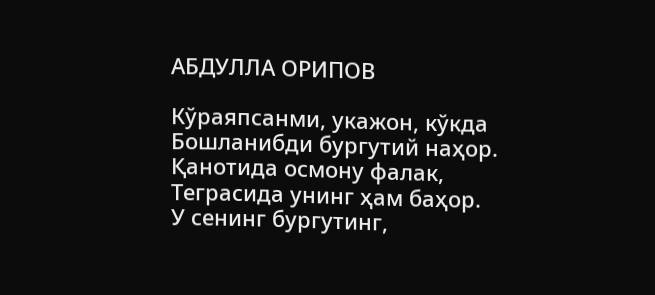АБДУЛЛА ОРИПОВ

Кўраяпсанми, укажон, кўкда
Бошланибди бургутий наҳор.
Қанотида осмону фалак,
Теграсида унинг ҳам баҳор.
У сенинг бургутинг,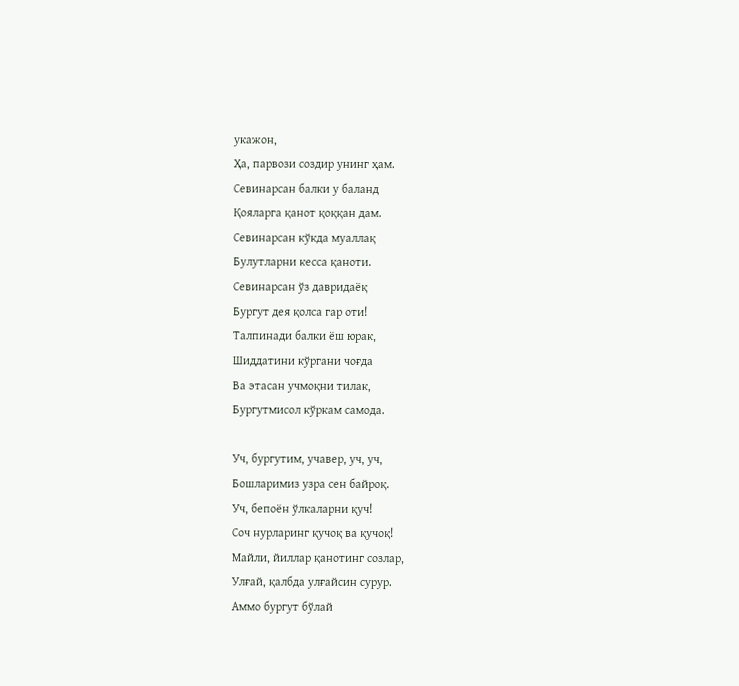укажон,
Ҳа, парвози создир унинг ҳам.
Севинарсан балки у баланд
Қояларга қанот қоққан дам.
Севинарсан кўкда муаллақ
Булутларни кесса қаноти.
Севинарсан ўз давридаёқ
Бургут дея қолса гар оти!
Талпинади балки ёш юрак,
Шиддатини кўргани чоғда
Ва этасан учмоқни тилак,
Бургутмисол кўркам самода.

Уч, бургутим, учавер, уч, уч,
Бошларимиз узра сен байроқ.
Уч, бепоён ўлкаларни қуч!
Соч нурларинг қучоқ ва қучоқ!
Майли, йиллар қанотинг созлар,
Улғай, қалбда улғайсин сурур.
Аммо бургут бўлай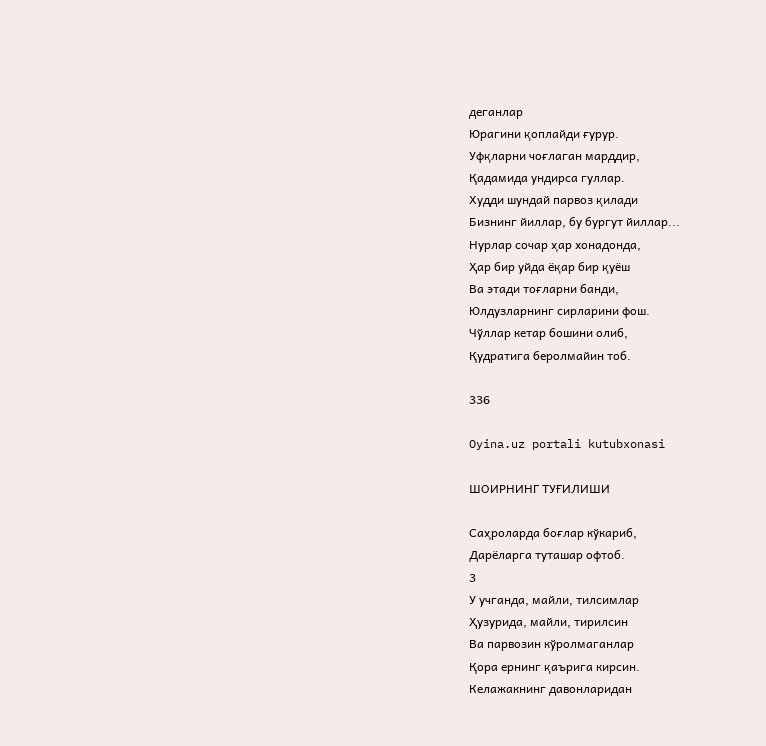деганлар
Юрагини қоплайди ғурур.
Уфқларни чоғлаган марддир,
Қадамида ундирса гуллар.
Худди шундай парвоз қилади
Бизнинг йиллар, бу бургут йиллар...
Нурлар сочар ҳар хонадонда,
Ҳар бир уйда ёқар бир қуёш
Ва этади тоғларни банди,
Юлдузларнинг сирларини фош.
Чўллар кетар бошини олиб,
Қудратига беролмайин тоб.

336

Oyina.uz portali kutubxonasi

ШОИРНИНГ ТУҒИЛИШИ

Саҳроларда боғлар кўкариб,
Дарёларга туташар офтоб.
3
У учганда, майли, тилсимлар
Ҳузурида, майли, тирилсин
Ва парвозин кўролмаганлар
Қора ернинг қаърига кирсин.
Келажакнинг давонларидан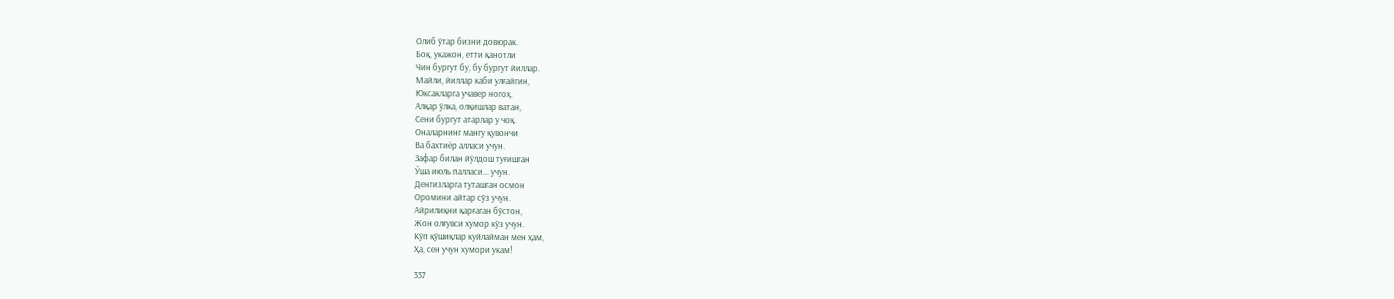Олиб ўтар бизни довюрак.
Боқ, укажон, етти қанотли
Чин бургут бу, бу бургут йиллар.
Майли, йиллар каби улғайгин,
Юксакларга учавер ногоҳ.
Алқар ўлка, олқишлар ватан,
Сени бургут атарлар у чоқ.
Оналарнинг мангу қувончи
Ва бахтиёр алласи учун.
Зафар билан йўлдош туғишган
Ўша июль палласи... учун.
Денгизларга туташган осмон
Оромини айтар сўз учун.
Айрилиқни қарғаган бўстон,
Жон олғувси хумор кўз учун.
Кўп қўшиқлар куйлайман мен ҳам,
Ҳа, сен учун хумори укам!

337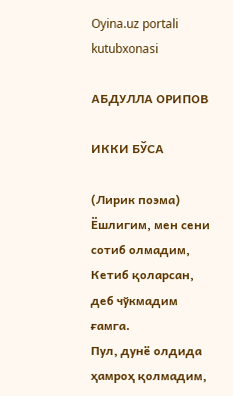Oyina.uz portali kutubxonasi

АБДУЛЛА ОРИПОВ

ИККИ БЎСА

(Лирик поэма)
Ёшлигим, мен сени сотиб олмадим,
Кетиб қоларсан, деб чўкмадим ғамга.
Пул, дунё олдида ҳамроҳ қолмадим,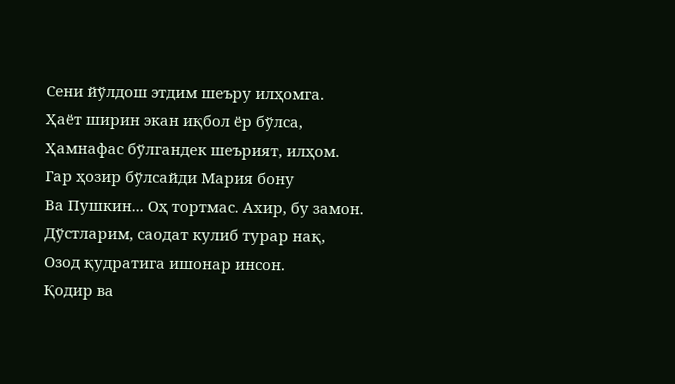Сени йўлдош этдим шеъру илҳомга.
Ҳаёт ширин экан иқбол ёр бўлса,
Ҳамнафас бўлгандек шеърият, илҳом.
Гар ҳозир бўлсайди Мария бону
Ва Пушкин... Оҳ тортмас. Ахир, бу замон.
Дўстларим, саодат кулиб турар нақ,
Озод қудратига ишонар инсон.
Қодир ва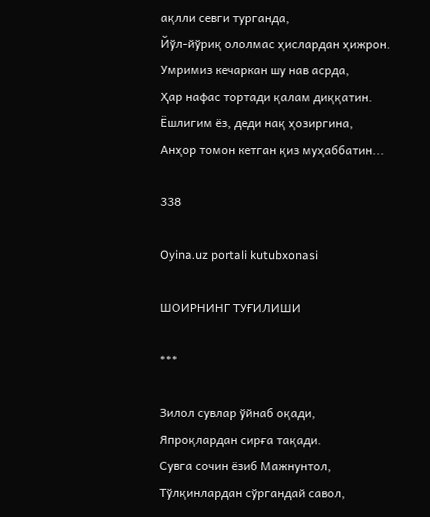ақлли севги турганда,
Йўл-йўриқ ололмас ҳислардан ҳижрон.
Умримиз кечаркан шу нав асрда,
Ҳар нафас тортади қалам диққатин.
Ёшлигим ёз, деди нақ ҳозиргина,
Анҳор томон кетган қиз муҳаббатин...

338

Oyina.uz portali kutubxonasi

ШОИРНИНГ ТУҒИЛИШИ

***

Зилол сувлар ўйнаб оқади,
Япроқлардан сирға тақади.
Сувга сочин ёзиб Мажнунтол,
Тўлқинлардан сўргандай савол,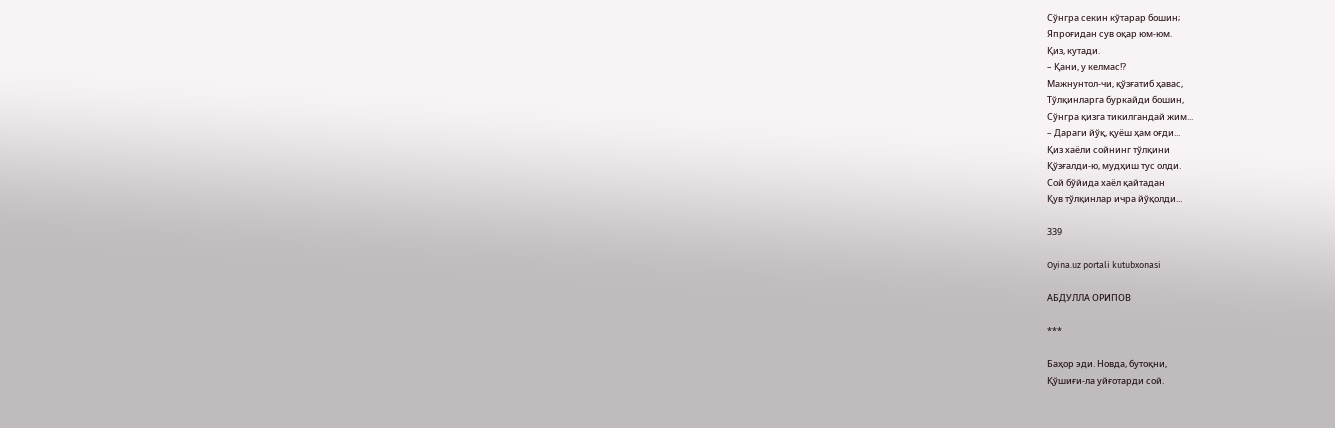Сўнгра секин кўтарар бошин;
Япроғидан сув оқар юм-юм.
Қиз, кутади.
– Қани, у келмас!?
Мажнунтол-чи, қўзғатиб ҳавас,
Тўлқинларга буркайди бошин,
Сўнгра қизга тикилгандай жим...
– Дараги йўқ, қуёш ҳам оғди...
Қиз хаёли сойнинг тўлқини
Қўзғалди-ю, мудҳиш тус олди.
Сой бўйида хаёл қайтадан
Қув тўлқинлар ичра йўқолди...

339

Oyina.uz portali kutubxonasi

АБДУЛЛА ОРИПОВ

***

Баҳор эди. Новда, бутоқни,
Қўшиғи-ла уйғотарди сой.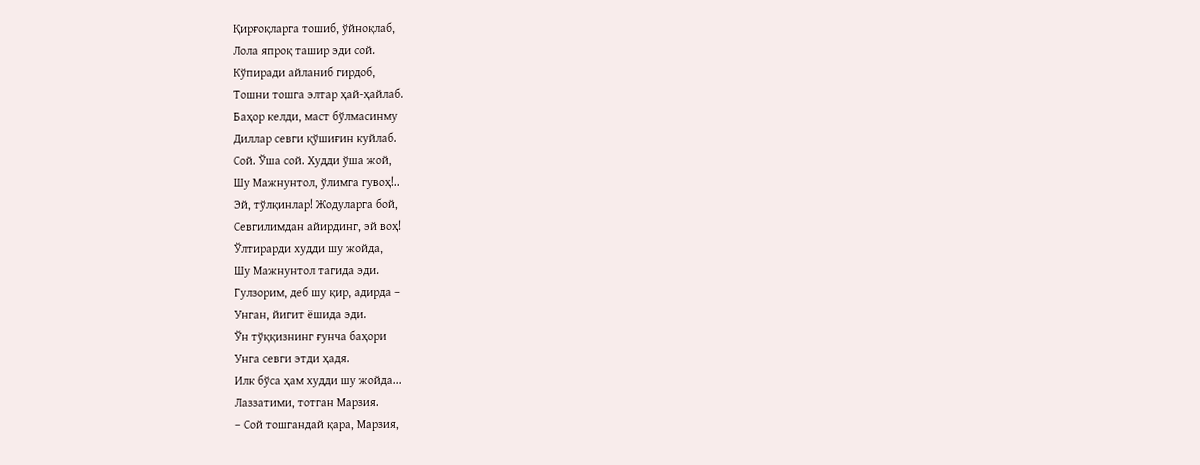Қирғоқларга тошиб, ўйноқлаб,
Лола япроқ ташир эди сой.
Кўпиради айланиб гирдоб,
Тошни тошга элтар ҳай-ҳайлаб.
Баҳор келди, маст бўлмасинму
Диллар севги қўшиғин куйлаб.
Сой. Ўша сой. Худди ўша жой,
Шу Мажнунтол, ўлимга гувоҳ!..
Эй, тўлқинлар! Жодуларга бой,
Севгилимдан айирдинг, эй воҳ!
Ўлтирарди худди шу жойда,
Шу Мажнунтол тагида эди.
Гулзорим, деб шу қир, адирда –
Унган, йигит ёшида эди.
Ўн тўққизнинг ғунча баҳори
Унга севги этди ҳадя.
Илк бўса ҳам худди шу жойда...
Лаззатими, тотган Марзия.
– Сой тошгандай қара, Марзия,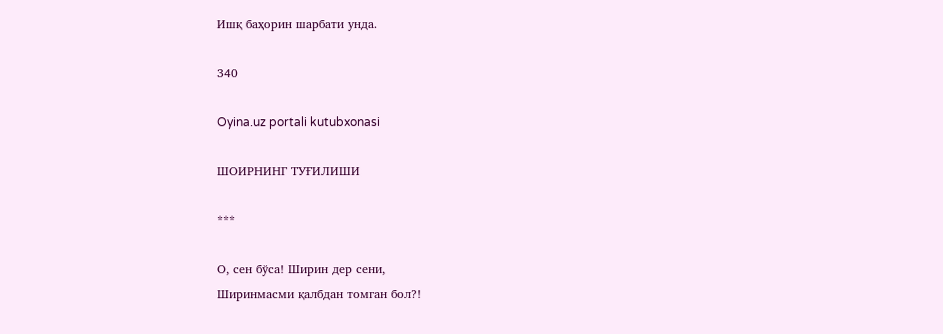Ишқ баҳорин шарбати унда.

340

Oyina.uz portali kutubxonasi

ШОИРНИНГ ТУҒИЛИШИ

***

О, сен бўса! Ширин дер сени,
Ширинмасми қалбдан томган бол?!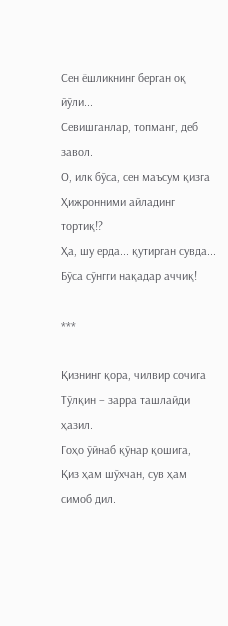Сен ёшликнинг берган оқ йўли...
Севишганлар, топманг, деб завол.
О, илк бўса, сен маъсум қизга
Ҳижронними айладинг тортиқ!?
Ҳа, шу ерда... қутирган сувда...
Бўса сўнгги нақадар аччиқ!

***

Қизнинг қора, чилвир сочига
Тўлқин – зарра ташлайди ҳазил.
Гоҳо ўйнаб қўнар қошига,
Қиз ҳам шўхчан, сув ҳам симоб дил.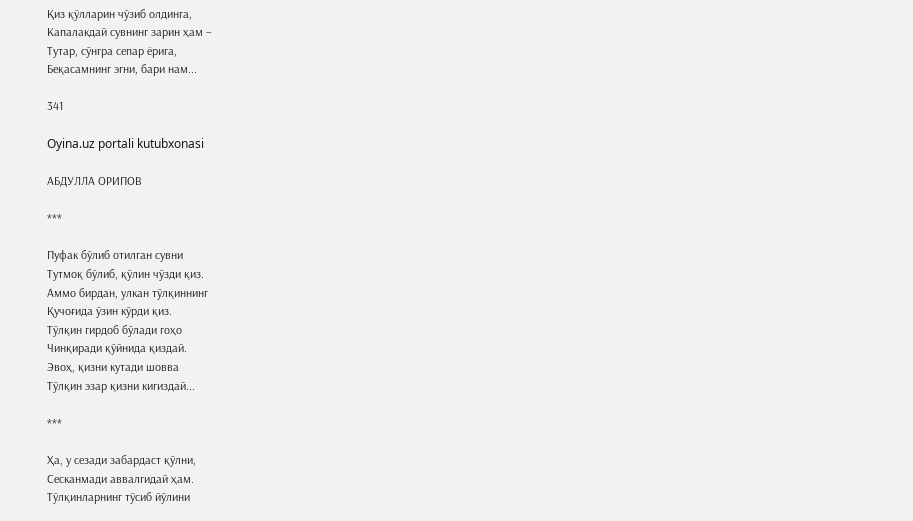Қиз қўлларин чўзиб олдинга,
Капалакдай сувнинг зарин ҳам –
Тутар, сўнгра сепар ёрига,
Беқасамнинг эгни, бари нам...

341

Oyina.uz portali kutubxonasi

АБДУЛЛА ОРИПОВ

***

Пуфак бўлиб отилган сувни
Тутмоқ бўлиб, қўлин чўзди қиз.
Аммо бирдан, улкан тўлқиннинг
Қучоғида ўзин кўрди қиз.
Тўлқин гирдоб бўлади гоҳо
Чинқиради қўйнида қиздай.
Эвоҳ, қизни кутади шовва
Тўлқин эзар қизни кигиздай...

***

Ҳа, у сезади забардаст қўлни,
Сесканмади аввалгидай ҳам.
Тўлқинларнинг тўсиб йўлини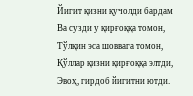Йигит қизни қучолди бардам
Ва сузди у қирғоққа томон,
Тўлқин эса шоввага томон,
Қўллар қизни қирғоққа элтди,
Эвоҳ, гирдоб йигитни ютди.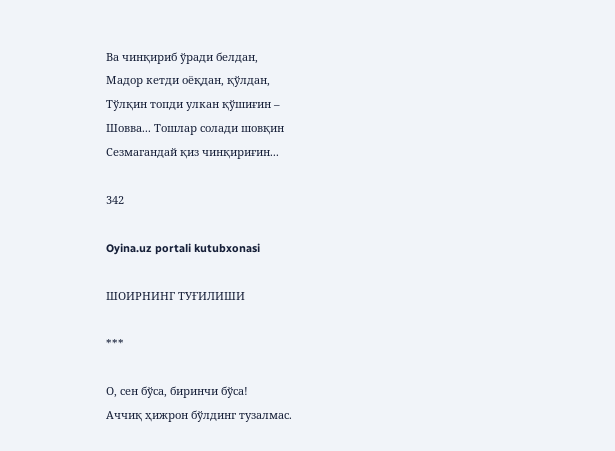Ва чинқириб ўради белдан,
Мадор кетди оёқдан, қўлдан,
Тўлқин топди улкан қўшиғин –
Шовва... Тошлар солади шовқин
Сезмагандай қиз чинқириғин...

342

Oyina.uz portali kutubxonasi

ШОИРНИНГ ТУҒИЛИШИ

***

О, сен бўса, биринчи бўса!
Аччиқ ҳижрон бўлдинг тузалмас.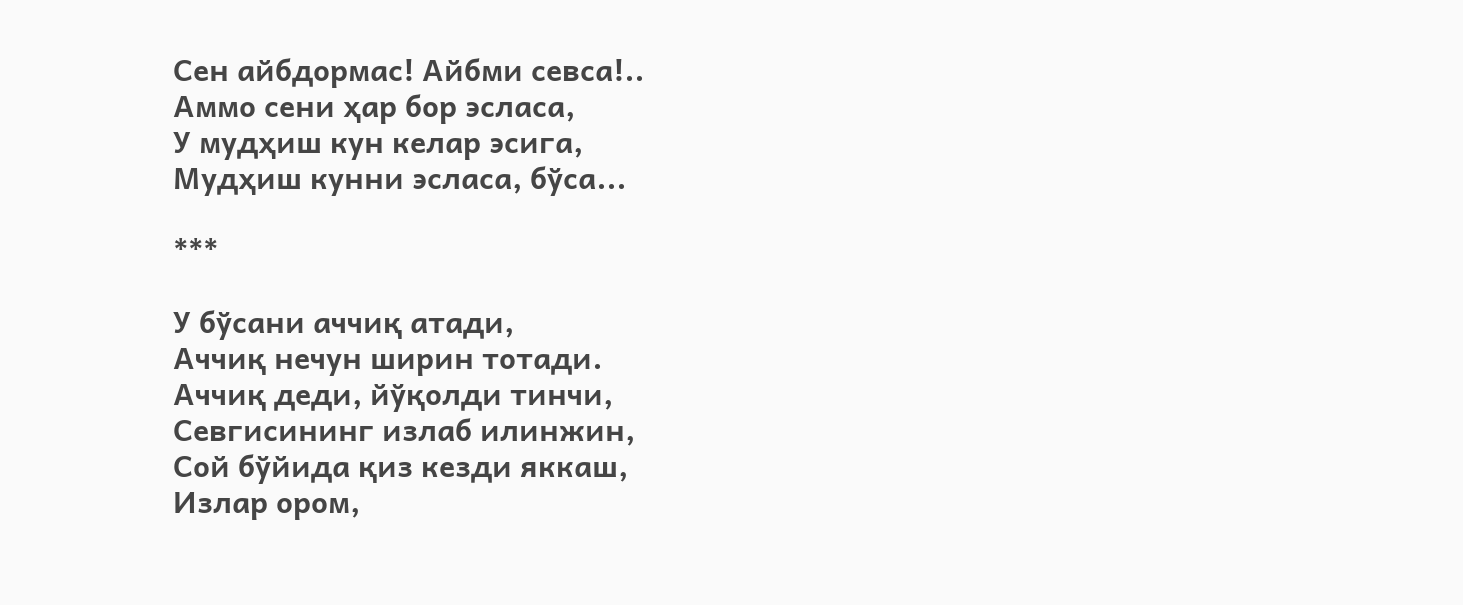Сен айбдормас! Айбми севса!..
Аммо сени ҳар бор эсласа,
У мудҳиш кун келар эсига,
Мудҳиш кунни эсласа, бўса...

***

У бўсани аччиқ атади,
Аччиқ нечун ширин тотади.
Аччиқ деди, йўқолди тинчи,
Севгисининг излаб илинжин,
Сой бўйида қиз кезди яккаш,
Излар ором,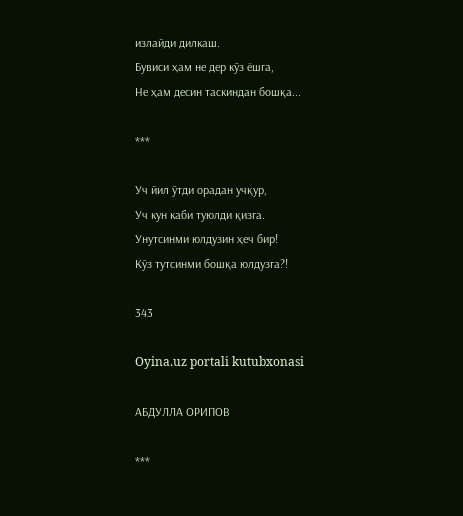излайди дилкаш.
Бувиси ҳам не дер кўз ёшга,
Не ҳам десин таскиндан бошқа...

***

Уч йил ўтди орадан учқур,
Уч кун каби туюлди қизга.
Унутсинми юлдузин ҳеч бир!
Кўз тутсинми бошқа юлдузга?!

343

Oyina.uz portali kutubxonasi

АБДУЛЛА ОРИПОВ

***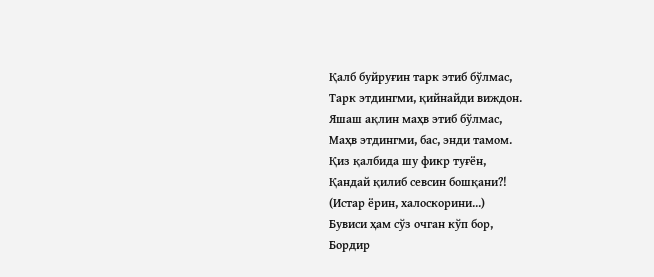Қалб буйруғин тарк этиб бўлмас,
Тарк этдингми, қийнайди виждон.
Яшаш ақлин маҳв этиб бўлмас,
Маҳв этдингми, бас, энди тамом.
Қиз қалбида шу фикр туғён,
Қандай қилиб севсин бошқани?!
(Истар ёрин, халоскорини...)
Бувиси ҳам сўз очган кўп бор,
Бордир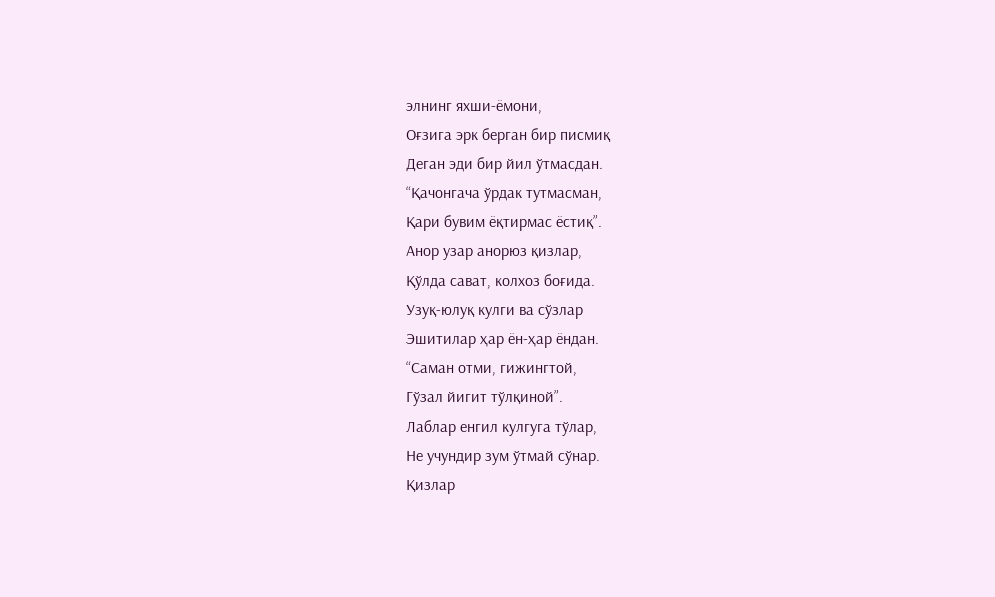элнинг яхши-ёмони,
Оғзига эрк берган бир писмиқ
Деган эди бир йил ўтмасдан.
“Қачонгача ўрдак тутмасман,
Қари бувим ёқтирмас ёстиқ”.
Анор узар анорюз қизлар,
Қўлда сават, колхоз боғида.
Узуқ-юлуқ кулги ва сўзлар
Эшитилар ҳар ён-ҳар ёндан.
“Саман отми, гижингтой,
Гўзал йигит тўлқиной”.
Лаблар енгил кулгуга тўлар,
Не учундир зум ўтмай сўнар.
Қизлар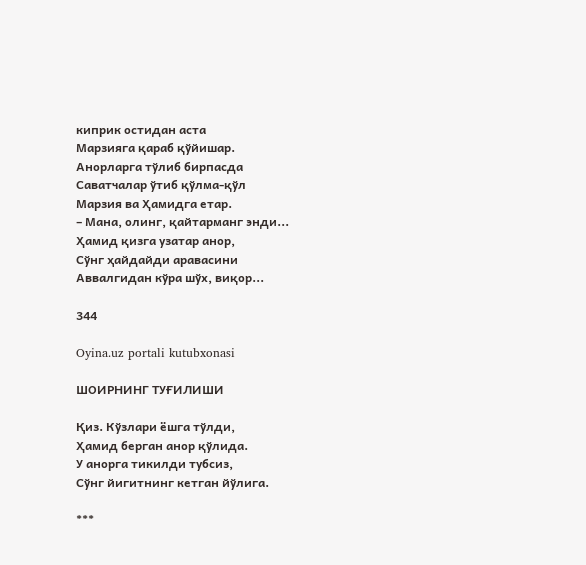киприк остидан аста
Марзияга қараб қўйишар.
Анорларга тўлиб бирпасда
Саватчалар ўтиб қўлма-қўл
Марзия ва Ҳамидга етар.
– Мана, олинг, қайтарманг энди...
Ҳамид қизга узатар анор,
Сўнг ҳайдайди аравасини
Аввалгидан кўра шўх, виқор...

344

Oyina.uz portali kutubxonasi

ШОИРНИНГ ТУҒИЛИШИ

Қиз. Кўзлари ёшга тўлди,
Ҳамид берган анор қўлида.
У анорга тикилди тубсиз,
Сўнг йигитнинг кетган йўлига.

***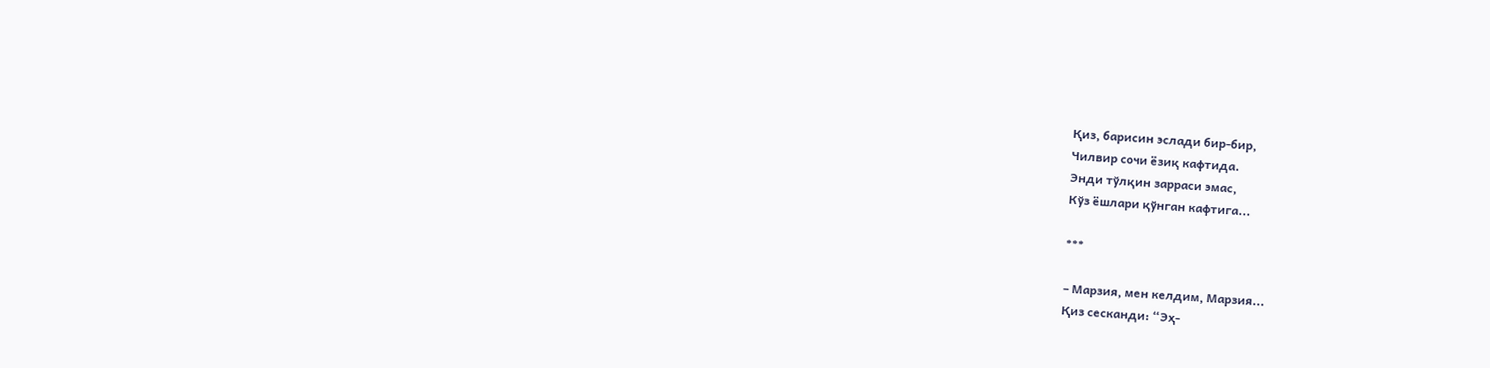Қиз, барисин эслади бир-бир,
Чилвир сочи ёзиқ кафтида.
Энди тўлқин зарраси эмас,
Кўз ёшлари қўнган кафтига...

***

– Марзия, мен келдим, Марзия...
Қиз сесканди: “Эҳ-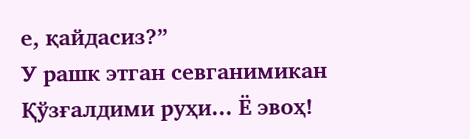е, қайдасиз?”
У рашк этган севганимикан
Қўзғалдими руҳи... Ё эвоҳ!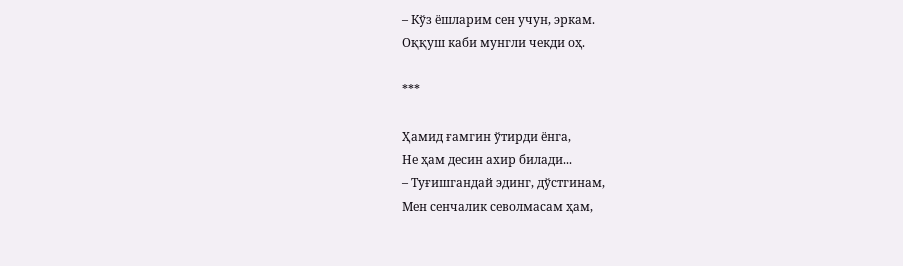– Кўз ёшларим сен учун, эркам.
Оққуш каби мунгли чекди оҳ.

***

Ҳамид ғамгин ўтирди ёнга,
Не ҳам десин ахир билади...
– Туғишгандай эдинг, дўстгинам,
Мен сенчалик севолмасам ҳам,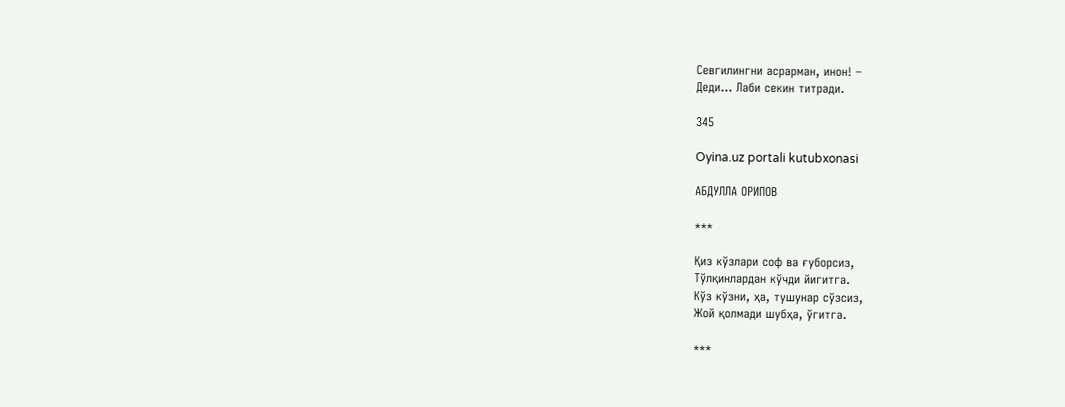Севгилингни асрарман, инон! –
Деди... Лаби секин титради.

345

Oyina.uz portali kutubxonasi

АБДУЛЛА ОРИПОВ

***

Қиз кўзлари соф ва ғуборсиз,
Тўлқинлардан кўчди йигитга.
Кўз кўзни, ҳа, тушунар сўзсиз,
Жой қолмади шубҳа, ўгитга.

***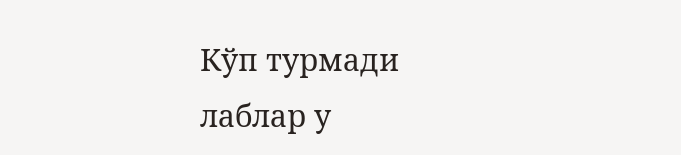Кўп турмади лаблар у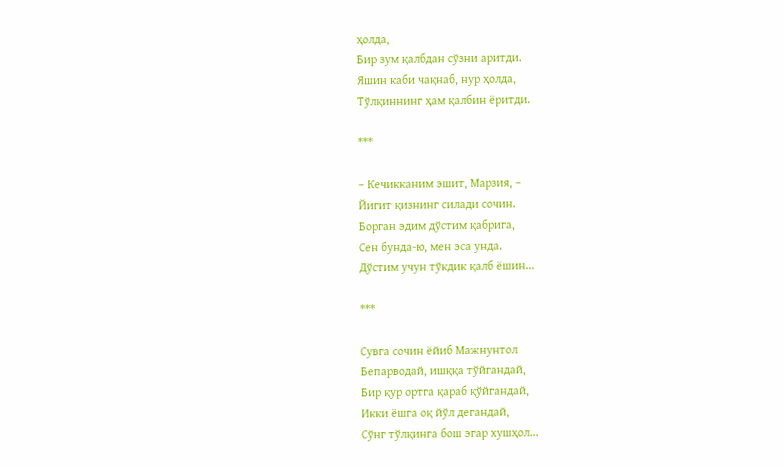ҳолда,
Бир зум қалбдан сўзни аритди.
Яшин каби чақнаб, нур ҳолда,
Тўлқиннинг ҳам қалбин ёритди.

***

– Кечикканим эшит, Марзия, –
Йигит қизнинг силади сочин.
Борган эдим дўстим қабрига,
Сен бунда-ю, мен эса унда.
Дўстим учун тўкдик қалб ёшин...

***

Сувга сочин ёйиб Мажнунтол
Бепарводай, ишққа тўйгандай,
Бир қур ортга қараб қўйгандай,
Икки ёшга оқ йўл дегандай,
Сўнг тўлқинга бош эгар хушҳол...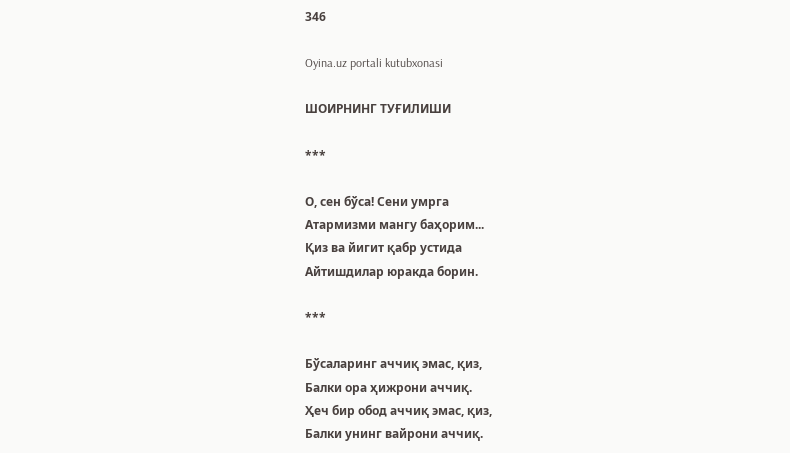346

Oyina.uz portali kutubxonasi

ШОИРНИНГ ТУҒИЛИШИ

***

О, сен бўса! Сени умрга
Атармизми мангу баҳорим...
Қиз ва йигит қабр устида
Айтишдилар юракда борин.

***

Бўсаларинг аччиқ эмас, қиз,
Балки ора ҳижрони аччиқ.
Ҳеч бир обод аччиқ эмас, қиз,
Балки унинг вайрони аччиқ.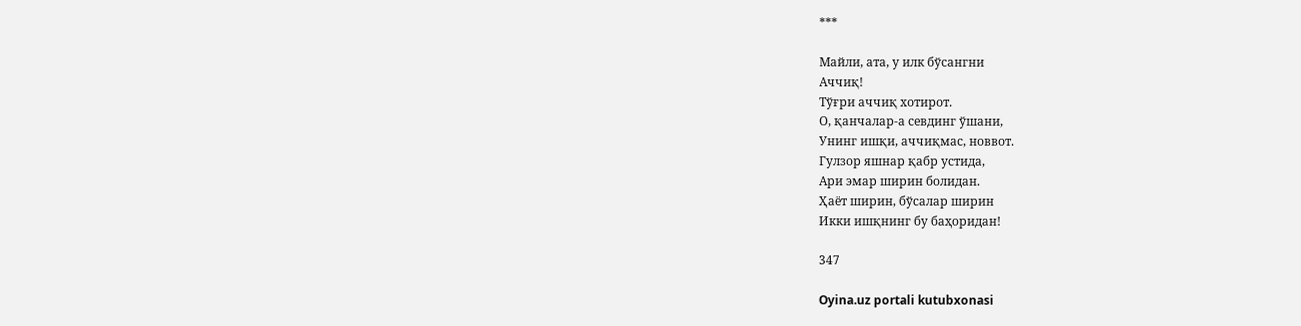***

Майли, ата, у илк бўсангни
Аччиқ!
Тўғри аччиқ хотирот.
О, қанчалар-а севдинг ўшани,
Унинг ишқи, аччиқмас, новвот.
Гулзор яшнар қабр устида,
Ари эмар ширин болидан.
Ҳаёт ширин, бўсалар ширин
Икки ишқнинг бу баҳоридан!

347

Oyina.uz portali kutubxonasi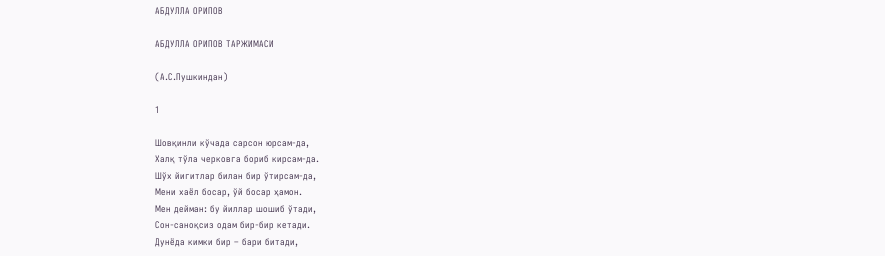АБДУЛЛА ОРИПОВ

АБДУЛЛА ОРИПОВ ТАРЖИМАСИ

(А.С.Пушкиндан)

1

Шовқинли кўчада сарсон юрсам-да,
Халқ тўла черковга бориб кирсам-да.
Шўх йигитлар билан бир ўтирсам-да,
Мени хаёл босар, ўй босар ҳамон.
Мен дейман: бу йиллар шошиб ўтади,
Сон-саноқсиз одам бир-бир кетади.
Дунёда кимки бир – бари битади,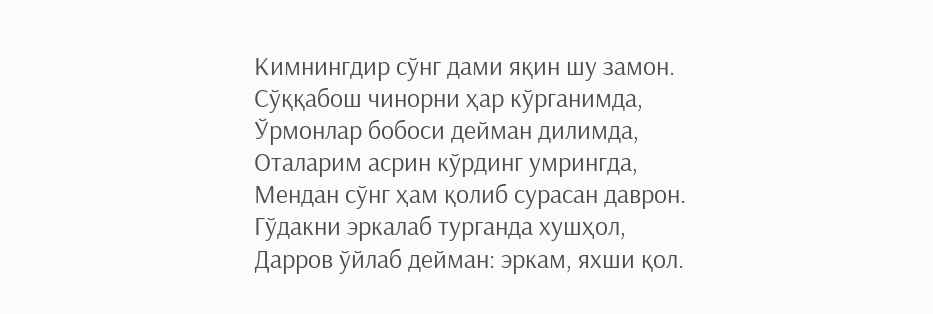Кимнингдир сўнг дами яқин шу замон.
Сўққабош чинорни ҳар кўрганимда,
Ўрмонлар бобоси дейман дилимда,
Оталарим асрин кўрдинг умрингда,
Мендан сўнг ҳам қолиб сурасан даврон.
Гўдакни эркалаб турганда хушҳол,
Дарров ўйлаб дейман: эркам, яхши қол.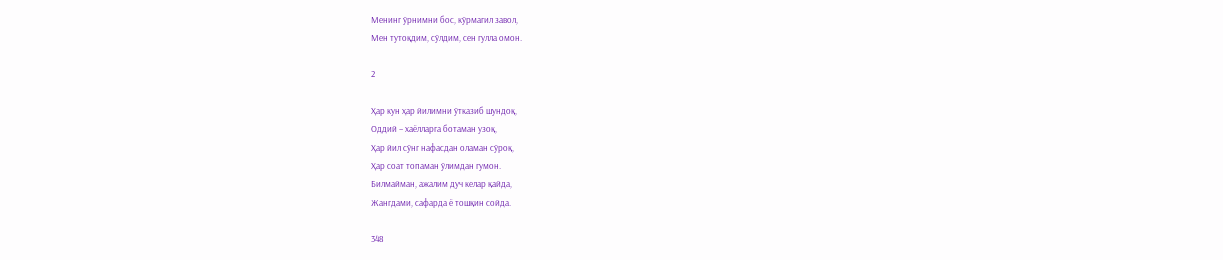Менинг ўрнимни бос, кўрмагил завол,
Мен тутоқдим, сўлдим, сен гулла омон.

2

Ҳар кун ҳар йилимни ўтказиб шундоқ,
Оддий – хаёлларга ботаман узоқ,
Ҳар йил сўнг нафасдан оламан сўроқ,
Ҳар соат топаман ўлимдан гумон.
Билмайман, ажалим дуч келар қайда,
Жангдами, сафарда ё тошқин сойда.

348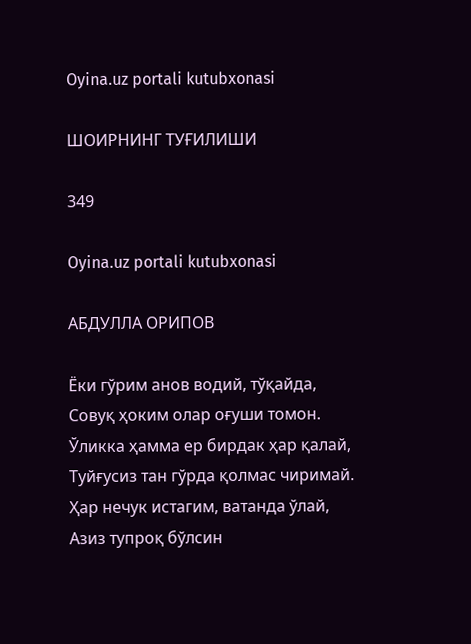Oyina.uz portali kutubxonasi

ШОИРНИНГ ТУҒИЛИШИ

349

Oyina.uz portali kutubxonasi

АБДУЛЛА ОРИПОВ

Ёки гўрим анов водий, тўқайда,
Совуқ ҳоким олар оғуши томон.
Ўликка ҳамма ер бирдак ҳар қалай,
Туйғусиз тан гўрда қолмас чиримай.
Ҳар нечук истагим, ватанда ўлай,
Азиз тупроқ бўлсин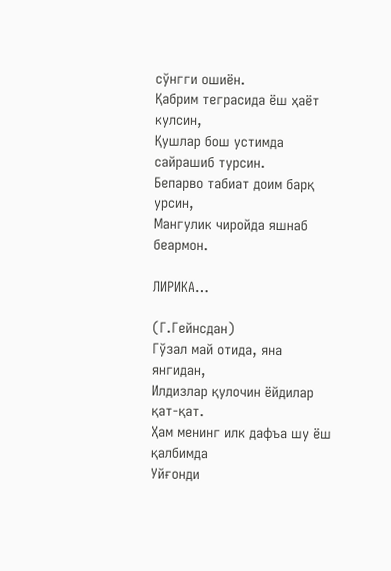сўнгги ошиён.
Қабрим теграсида ёш ҳаёт кулсин,
Қушлар бош устимда сайрашиб турсин.
Бепарво табиат доим барқ урсин,
Мангулик чиройда яшнаб беармон.

ЛИРИКА…

(Г.Гейнсдан)
Гўзал май отида, яна янгидан,
Илдизлар қулочин ёйдилар қат-қат.
Ҳам менинг илк дафъа шу ёш қалбимда
Уйғонди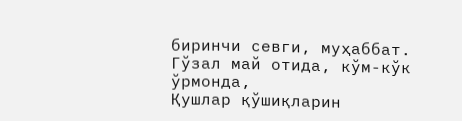биринчи севги, муҳаббат.
Гўзал май отида, кўм-кўк ўрмонда,
Қушлар қўшиқларин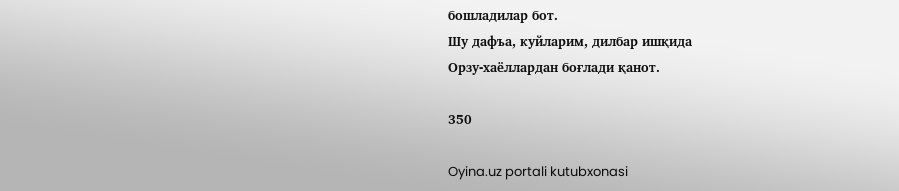бошладилар бот.
Шу дафъа, куйларим, дилбар ишқида
Орзу-хаёллардан боғлади қанот.

350

Oyina.uz portali kutubxonasi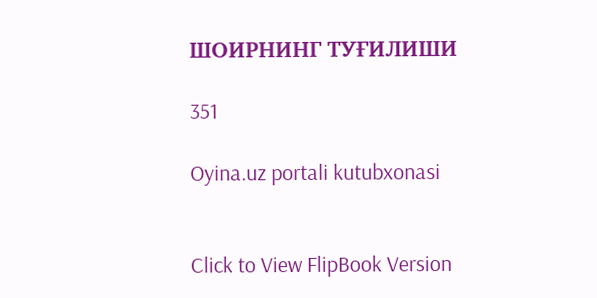ШОИРНИНГ ТУҒИЛИШИ

351

Oyina.uz portali kutubxonasi


Click to View FlipBook Version